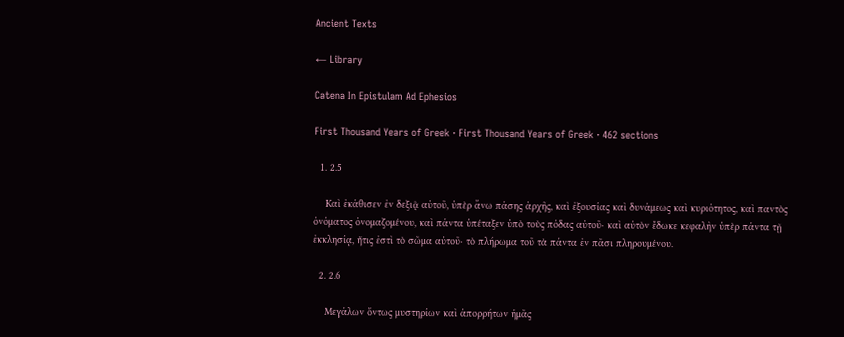Ancient Texts

← Library

Catena In Epistulam Ad Ephesios

First Thousand Years of Greek · First Thousand Years of Greek · 462 sections

  1. 2.5

    Καὶ ἐκάθισεν ἐν δεξιᾷ αὐτοῦ, ὑπὲρ ἄνω πάσης ἀρχῆς, καὶ ἐξουσίας καὶ δυνάμεως καὶ κυριότητος, καὶ παντὸς ὀνόματος ὀνομαζομένου, καὶ πάντα ὑπέταξεν ὑπὸ τοὺς πόδας αὐτοῦ· καὶ αὐτὸν ἔδωκε κεφαλὴν ὑπὲρ πάντα τῇ ἐκκλησίᾳ, ἥτις ἐστὶ τὸ σῶμα αὐτοῦ· τὸ πλήρωμα τοῦ τὰ πάντα ἐν πᾶσι πληρουμένου.

  2. 2.6

    Μεγάλων ὄντως μυστηρίων καὶ ἀπορρήτων ἡμᾶς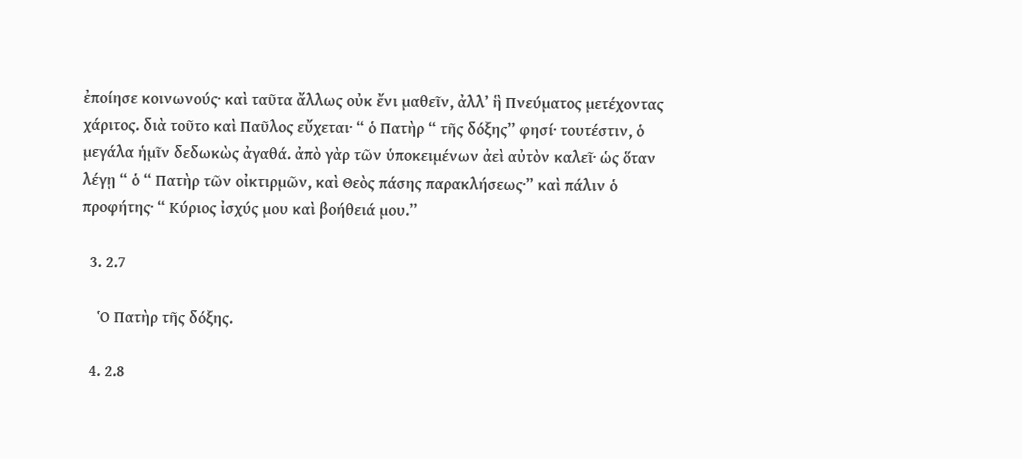ἐποίησε κοινωνούς· καὶ ταῦτα ἄλλως οὐκ ἔνι μαθεῖν, ἀλλ’ ἣ Πνεύματος μετέχοντας χάριτος. διὰ τοῦτο καὶ Παῦλος εὔχεται· “ ὁ Πατὴρ “ τῆς δόξης’’ φησί· τουτέστιν, ὁ μεγάλα ἡμῖν δεδωκὼς ἀγαθά. ἀπὸ γὰρ τῶν ὑποκειμένων ἀεὶ αὐτὸν καλεῖ· ὡς ὅταν λέγῃ “ ὁ “ Πατὴρ τῶν οἰκτιρμῶν, καὶ Θεὸς πάσης παρακλήσεως·” καὶ πάλιν ὁ προφήτης· “ Κύριος ἰσχύς μου καὶ βοήθειά μου.’’

  3. 2.7

    Ὁ Πατὴρ τῆς δόξης.

  4. 2.8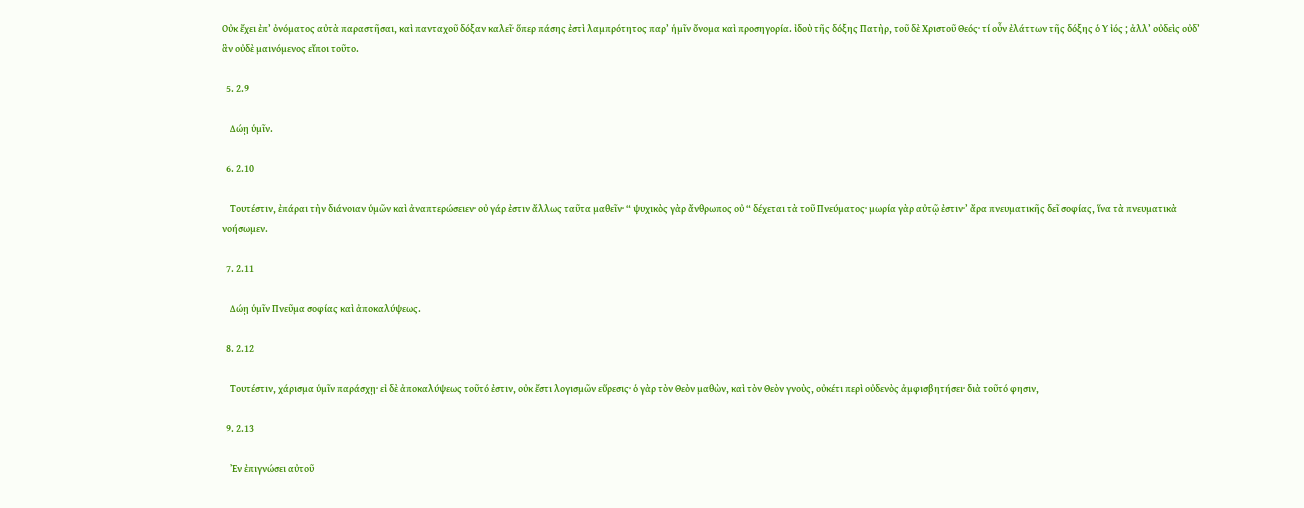Οὐκ ἔχει ἐπ’ ὀνόματος αὐτὰ παραστῆσαι, καὶ πανταχοῦ δόξαν καλεῖ· ὅπερ πάσης ἐστὶ λαμπρότητος παρ’ ἡμῖν ὄνομα καὶ προσηγορία. ἰδοὺ τῆς δόξης Πατὴρ, τοῦ δὲ Χριστοῦ Θεός· τί οὖν ἐλάττων τῆς δόξης ὁ Υ ἰός ; ἀλλ’ οὐδεὶς οὐδ’ ἃν οὐδὲ μαινόμενος εἴποι τοῦτο.

  5. 2.9

    Δώῃ ὑμῖν.

  6. 2.10

    Τουτέστιν, ἐπάραι τὴν διάνοιαν ὑμῶν καὶ ἀναπτερώσειεν· οὐ γάρ ἐστιν ἄλλως ταῦτα μαθεῖν· “ ψυχικὸς γὰρ ἄνθρωπος οὐ “ δέχεται τὰ τοῦ Πνεύματος· μωρία γὰρ αὐτῷ ἐστιν·’ ἄρα πνευματικῆς δεῖ σοφίας, ἵνα τὰ πνευματικὰ νοήσωμεν.

  7. 2.11

    Δώῃ ὑμῖν Πνεῦμα σοφίας καὶ ἀποκαλύψεως.

  8. 2.12

    Τουτέστιν, χάρισμα ὑμῖν παράσχῃ· εἰ δὲ ἀποκαλύψεως τοῦτό ἐστιν, οὐκ ἔστι λογισμῶν εὕρεσις· ὁ γὰρ τὸν Θεὸν μαθὼν, καὶ τὸν Θεὸν γνοὺς, οὐκέτι περὶ οὐδενὸς ἀμφισβητήσει· διὰ τοῦτό φησιν,

  9. 2.13

    Ἐν ἐπιγνώσει αὐτοῦ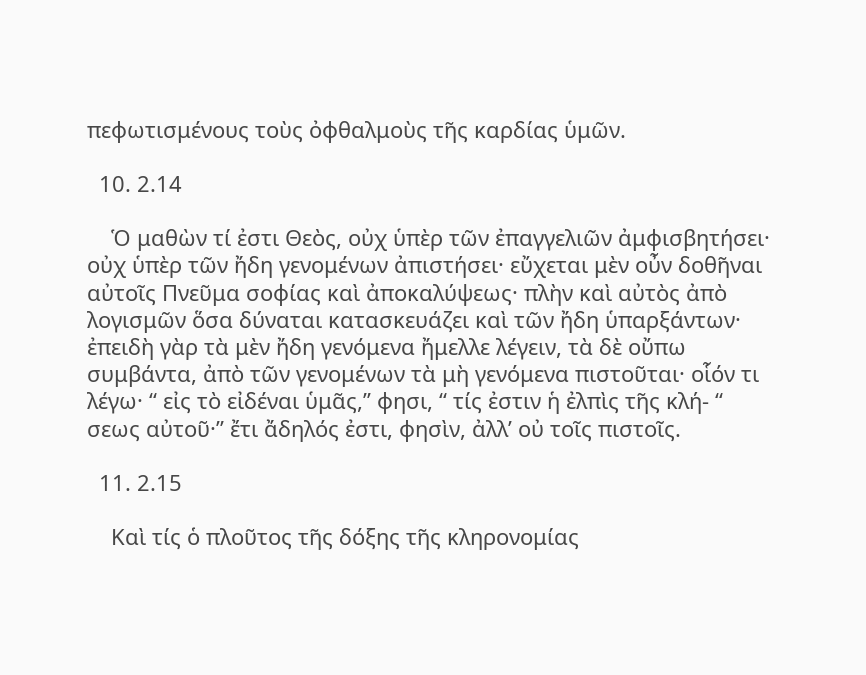πεφωτισμένους τοὺς ὀφθαλμοὺς τῆς καρδίας ὑμῶν.

  10. 2.14

    Ὁ μαθὼν τί ἐστι Θεὸς, οὐχ ὑπὲρ τῶν ἐπαγγελιῶν ἀμφισβητήσει· οὐχ ὑπὲρ τῶν ἤδη γενομένων ἀπιστήσει· εὔχεται μὲν οὖν δοθῆναι αὐτοῖς Πνεῦμα σοφίας καὶ ἀποκαλύψεως· πλὴν καὶ αὐτὸς ἀπὸ λογισμῶν ὅσα δύναται κατασκευάζει καὶ τῶν ἤδη ὑπαρξάντων· ἐπειδὴ γὰρ τὰ μὲν ἤδη γενόμενα ἤμελλε λέγειν, τὰ δὲ οὔπω συμβάντα, ἀπὸ τῶν γενομένων τὰ μὴ γενόμενα πιστοῦται· οἷόν τι λέγω· “ εἰς τὸ εἰδέναι ὑμᾶς,’’ φησι, “ τίς ἐστιν ἡ ἐλπὶς τῆς κλή- “ σεως αὐτοῦ·” ἔτι ἄδηλός ἐστι, φησὶν, ἀλλ’ οὐ τοῖς πιστοῖς.

  11. 2.15

    Καὶ τίς ὁ πλοῦτος τῆς δόξης τῆς κληρονομίας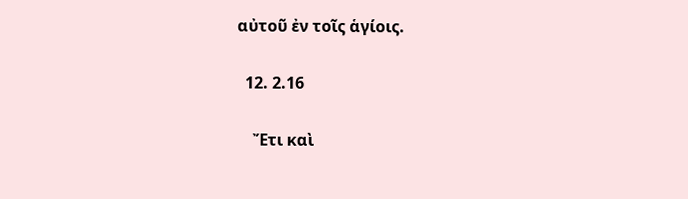αὐτοῦ ἐν τοῖς ἁγίοις.

  12. 2.16

    Ἔτι καὶ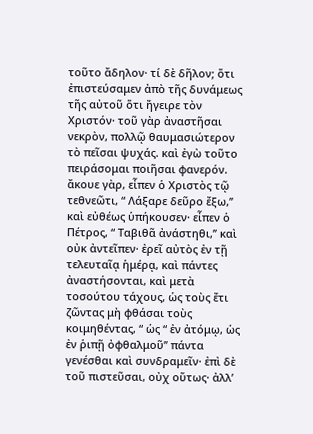τοῦτο ἄδηλον· τί δὲ δῆλον; ὅτι ἐπιστεύσαμεν ἀπὸ τῆς δυνάμεως τῆς αὐτοῦ ὅτι ἤγειρε τὸν Χριστόν· τοῦ γὰρ ἀναστῆσαι νεκρὸν, πολλῷ θαυμασιώτερον τὸ πεῖσαι ψυχάς. καὶ ἐγὼ τοῦτο πειράσομαι ποιῆσαι φανερόν. ἄκουε γὰρ, εἶπεν ὁ Χριστὸς τῷ τεθνεῶτι, “ Λάξαρε δεῦρο ἔξω,’’ καὶ εὐθέως ὑπήκουσεν· εἶπεν ὁ Πέτρος, “ Ταβιθᾶ ἀνάστηθι,’’ καὶ οὐκ ἀντεῖπεν· ἐρεῖ αὐτὸς ἐν τῇ τελευταῖᾳ ἡμέρᾳ, καὶ πάντες ἀναστήσονται, καὶ μετὰ τοσούτου τάχους, ὡς τοὺς ἔτι ζῶντας μὴ φθάσαι τοὺς κοιμηθέντας, “ ὡς “ ἐν ἀτόμῳ, ὡς ἐν ῥιπῇ ὀφθαλμοῦ’’ πάντα γενέσθαι καὶ συνδραμεῖν· ἐπὶ δὲ τοῦ πιστεῦσαι, οὐχ οὕτως· ἀλλ’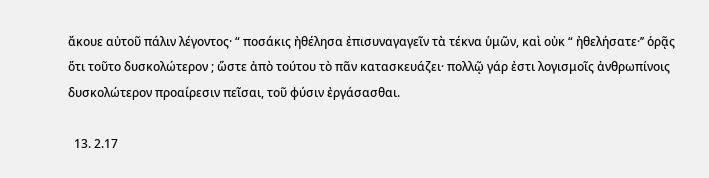ἄκουε αὐτοῦ πάλιν λέγοντος· “ ποσάκις ἠθέλησα ἐπισυναγαγεῖν τὰ τέκνα ὑμῶν, καὶ οὐκ “ ἠθελήσατε·’’ ὁρᾷς ὅτι τοῦτο δυσκολώτερον ; ὥστε ἀπὸ τούτου τὸ πᾶν κατασκευάζει· πολλῷ γάρ ἐστι λογισμοῖς ἀνθρωπίνοις δυσκολώτερον προαίρεσιν πεῖσαι, τοῦ φύσιν ἐργάσασθαι.

  13. 2.17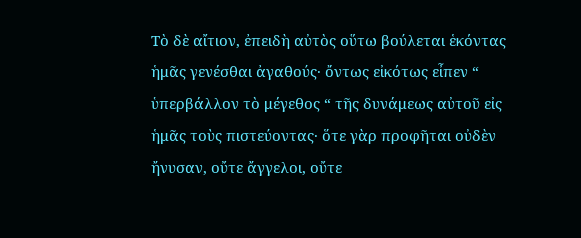Τὸ δὲ αἴτιον, ἐπειδὴ αὐτὸς οὕτω βούλεται ἑκόντας ἡμᾶς γενέσθαι ἀγαθούς· ὄντως εἰκότως εἶπεν “ ὑπερβάλλον τὸ μέγεθος “ τῆς δυνάμεως αὐτοῦ εἰς ἡμᾶς τοὺς πιστεύοντας· ὅτε γὰρ προφῆται οὐδὲν ἤνυσαν, οὔτε ἄγγελοι, οὔτε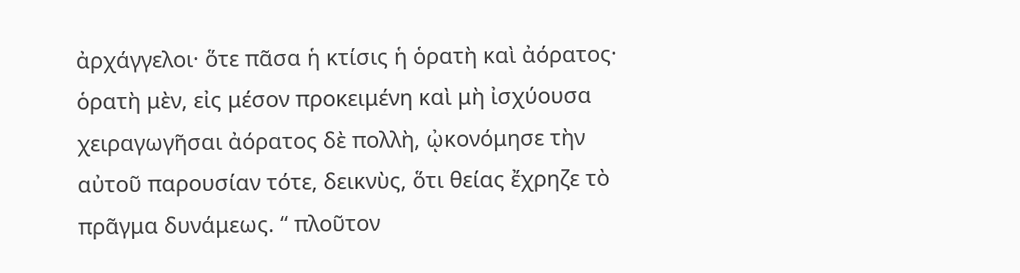ἀρχάγγελοι· ὅτε πᾶσα ἡ κτίσις ἡ ὁρατὴ καὶ ἀόρατος· ὁρατὴ μὲν, εἰς μέσον προκειμένη καὶ μὴ ἰσχύουσα χειραγωγῆσαι ἀόρατος δὲ πολλὴ, ᾠκονόμησε τὴν αὐτοῦ παρουσίαν τότε, δεικνὺς, ὅτι θείας ἔχρηζε τὸ πρᾶγμα δυνάμεως. “ πλοῦτον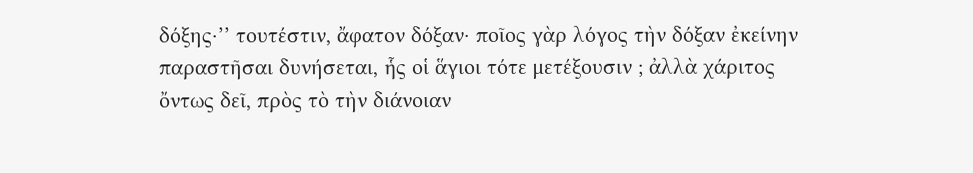δόξης·’’ τουτέστιν, ἄφατον δόξαν· ποῖος γὰρ λόγος τὴν δόξαν ἐκείνην παραστῆσαι δυνήσεται, ἧς οἱ ἅγιοι τότε μετέξουσιν ; ἀλλὰ χάριτος ὄντως δεῖ, πρὸς τὸ τὴν διάνοιαν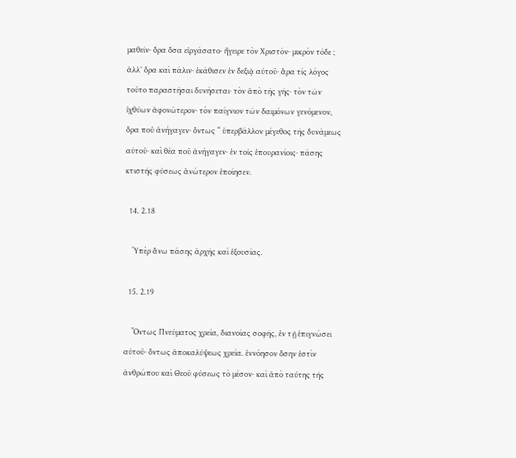μαθεῖν· ὅρα ὅσα εἰργάσατο· ἤγειρε τὸν Χριστόν· μικρὸν τόδε ; ἀλλ’ ὅρα καὶ πάλιν· ἐκάθισεν ἐν δεξιᾷ αὐτοῦ· ἄρα τίς λόγος τοῦτο παραστῆσαι δυνήσεται· τὸν ἀπὸ τῆς γῆς· τὸν τῶν ἰχθύων ἀφονώτερον· τὸν παίγνιον τῶν δαιμόνων γενόμενον, ὅρα ποῦ ἀνήγαγεν· ὄντως “ ὑπερβάλλον μέγεθος τῆς δυνάμεως αὐτοῦ· καὶ θέα ποῦ ἀνήγαγεν· ἐν τοῖς ἐπουρανίοις· πάσης κτιστῆς φύσεως ἀνώτερον ἐποίησεν.

  14. 2.18

    Ὑπὲρ ἄνω πάσης ἀρχῆς καὶ ἐξουσίας.

  15. 2.19

    Ὄντως Πνεύματος χρεία, διανοίας σοφῆς, ἐν τῇ ἐπιγνώσει αὐτοῦ· ὄντως ἀποκαλύψεως χρεία. ἐννόησον ὅσην ἐστὶν ἀνθρώπου καὶ Θεοῦ φύσεως τὸ μέσον· καὶ ἀπὸ ταύτης τῆς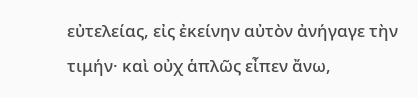εὐτελείας, εἰς ἐκείνην αὐτὸν ἀνήγαγε τὴν τιμήν· καὶ οὐχ ἁπλῶς εἶπεν ἄνω,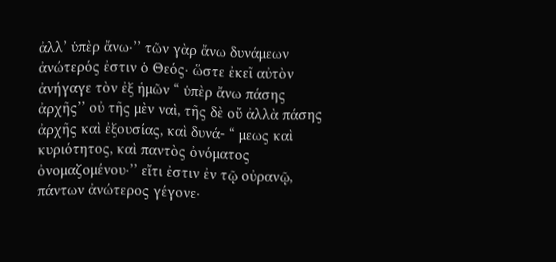ἀλλ’ ὑπὲρ ἄνω·’’ τῶν γὰρ ἄνω δυνάμεων ἀνώτερός ἐστιν ὁ Θεός· ὥστε ἐκεῖ αὐτὸν ἀνήγαγε τὸν ἐξ ἡμῶν “ ὑπὲρ ἄνω πάσης ἀρχῆς’’ οὐ τῆς μὲν ναὶ, τῆς δὲ οὔ ἀλλὰ πάσης ἀρχῆς καὶ ἐξουσίας, καὶ δυνά- “ μεως καὶ κυριότητος, καὶ παντὸς ὀνόματος ὀνομαζομένου·’’ εἴτι ἐστιν ἐν τῷ οὐρανῷ, πάντων ἀνώτερος γέγονε·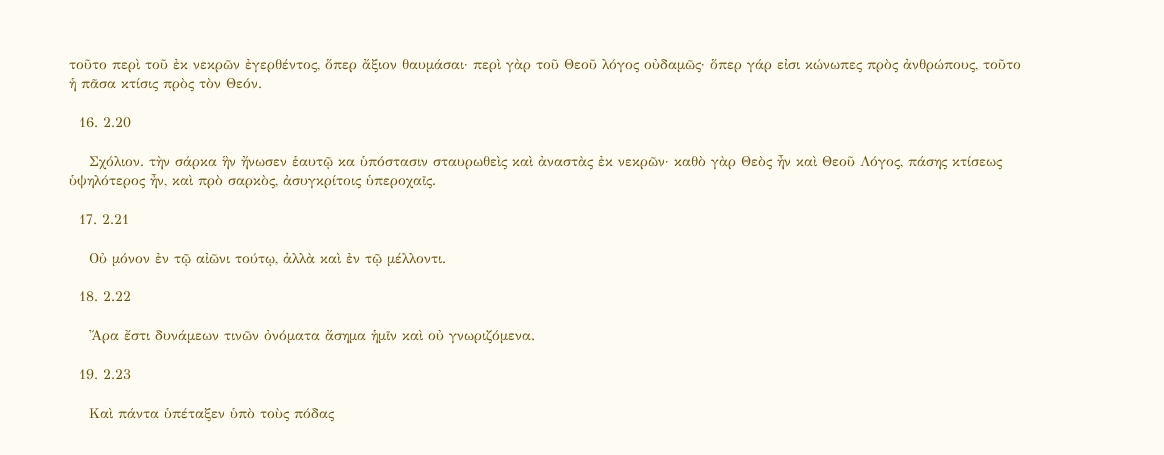τοῦτο περὶ τοῦ ἐκ νεκρῶν ἐγερθέντος, ὅπερ ἄξιον θαυμάσαι· περὶ γὰρ τοῦ Θεοῦ λόγος οὐδαμῶς· ὅπερ γάρ εἰσι κώνωπες πρὸς ἀνθρώπους, τοῦτο ἡ πᾶσα κτίσις πρὸς τὸν Θεόν.

  16. 2.20

    Σχόλιον. τὴν σάρκα ἣν ἤνωσεν ἑαυτῷ κα ὑπόστασιν σταυρωθεὶς καὶ ἀναστὰς ἐκ νεκρῶν· καθὸ γὰρ Θεὸς ἦν καὶ Θεοῦ Λόγος, πάσης κτίσεως ὑψηλότερος ἦν, καὶ πρὸ σαρκὸς, ἀσυγκρίτοις ὑπεροχαῖς.

  17. 2.21

    Οὐ μόνον ἐν τῷ αἰῶνι τούτῳ, ἀλλὰ καὶ ἐν τῷ μέλλοντι.

  18. 2.22

    Ἄρα ἔστι δυνάμεων τινῶν ὀνόματα ἄσημα ἡμῖν καὶ οὐ γνωριζόμενα.

  19. 2.23

    Καὶ πάντα ὑπέταξεν ὑπὸ τοὺς πόδας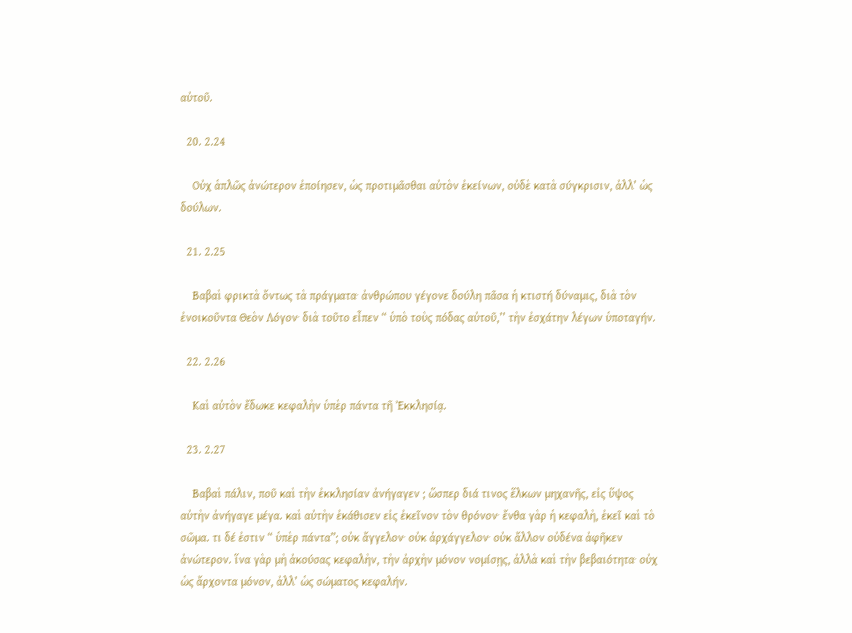αὐτοῦ.

  20. 2.24

    Οὐχ ἁπλῶς ἀνώτερον ἐποίησεν, ὡς προτιμᾶσθαι αὐτὸν ἐκείνων, οὐδὲ κατὰ σύγκρισιν, ἀλλ’ ὡς δούλων.

  21. 2.25

    Βαβαὶ φρικτὰ ὄντως τὰ πράγματα· ἀνθρώπου γέγονε δούλη πᾶσα ἡ κτιστή δύναμις, διὰ τὸν ἐνοικοῦντα Θεὸν Λόγον· διὰ τοῦτο εἶπεν “ ὑπὸ τοὺς πόδας αὐτοῦ,’’ τὴν ἐσχάτην λέγων ὑποταγήν.

  22. 2.26

    Καὶ αὐτὸν ἔδωκε κεφαλὴν ὑπὲρ πάντα τῆ Ἐκκλησίᾳ.

  23. 2.27

    Βαβαὶ πάλιν, ποῦ καὶ τὴν ἐκκλησίαν ἀνήγαγεν ; ὥσπερ διά τινος ἕλκων μηχανῆς, εἰς ὕψος αὐτὴν ἀνήγαγε μέγα. καὶ αὐτὴν ἐκάθισεν εἰς ἐκεῖνον τὸν θρόνον· ἔνθα γὰρ ἡ κεφαλὴ, ἐκεῖ καὶ τὸ σῶμα. τι δέ ἐστιν “ ὑπὲρ πάντα”; οὐκ ἄγγελον· οὐκ ἀρχάγγελον· οὐκ ἄλλον οὐδένα ἀφῆκεν ἀνώτερον. ἵνα γὰρ μὴ ἀκούσας κεφαλὴν, τὴν ἀρχὴν μόνον νομίσῃς, ἀλλὰ καὶ τὴν βεβαιότητα· οὐχ ὡς ἄρχοντα μόνον, ἀλλ’ ὡς σώματος κεφαλήν.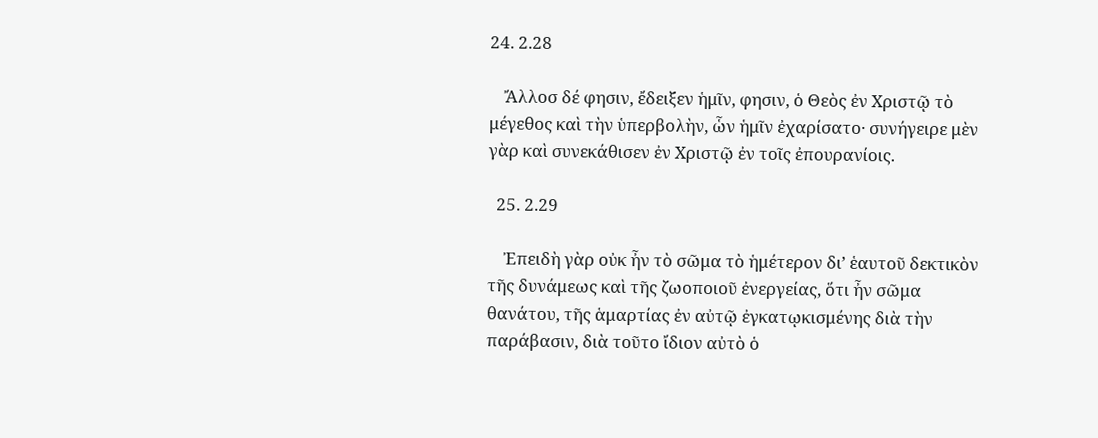24. 2.28

    Ἄλλοσ δέ φησιν, ἔδειξεν ἡμῖν, φησιν, ὁ Θεὸς ἐν Χριστῷ τὸ μέγεθος καὶ τὴν ὑπερβολὴν, ὧν ἡμῖν ἐχαρίσατο· συνήγειρε μὲν γὰρ καὶ συνεκάθισεν ἐν Χριστῷ ἐν τοῖς ἐπουρανίοις.

  25. 2.29

    Ἐπειδὴ γὰρ οὐκ ἦν τὸ σῶμα τὸ ἡμέτερον δι’ ἑαυτοῦ δεκτικὸν τῆς δυνάμεως καὶ τῆς ζωοποιοῦ ἐνεργείας, ὅτι ἦν σῶμα θανάτου, τῆς ἁμαρτίας ἐν αὐτῷ ἐγκατῳκισμένης διὰ τὴν παράβασιν, διὰ τοῦτο ἴδιον αὐτὸ ὁ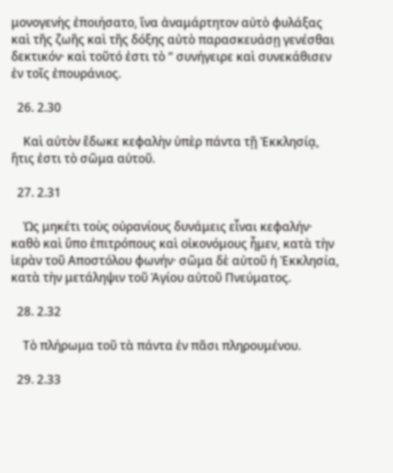μονογενὴς ἐποιήσατο, ἵνα ἀναμάρτητον αὐτὸ φυλάξας καὶ τῆς ζωῆς καὶ τῆς δόξης αὐτὸ παρασκευάσῃ γενέσθαι δεκτικόν· καὶ τοῦτό ἐστι τὸ “ συνήγειρε καὶ συνεκάθισεν ἐν τοῖς ἐπουράνιος.

  26. 2.30

    Καὶ αὐτὸν ἔδωκε κεφαλὴν ὑπὲρ πάντα τῇ Ἐκκλησίᾳ, ἥτις ἐστι τὸ σῶμα αὐτοῦ.

  27. 2.31

    Ὡς μηκέτι τοὺς οὐρανίους δυνάμεις εἶναι κεφαλήν· καθὸ καὶ ὕπο ἐπιτρόπους καὶ οἰκονόμους ἦμεν, κατὰ τὴν ἱερὰν τοῦ Αποστόλου φωνήν· σῶμα δὲ αὐτοῦ ἡ Ἐκκλησία, κατὰ τὴν μετάληψιν τοῦ Ἁγίου αὐτοῦ Πνεύματος.

  28. 2.32

    Τὸ πλήρωμα τοῦ τὰ πάντα ἐν πᾶσι πληρουμένου.

  29. 2.33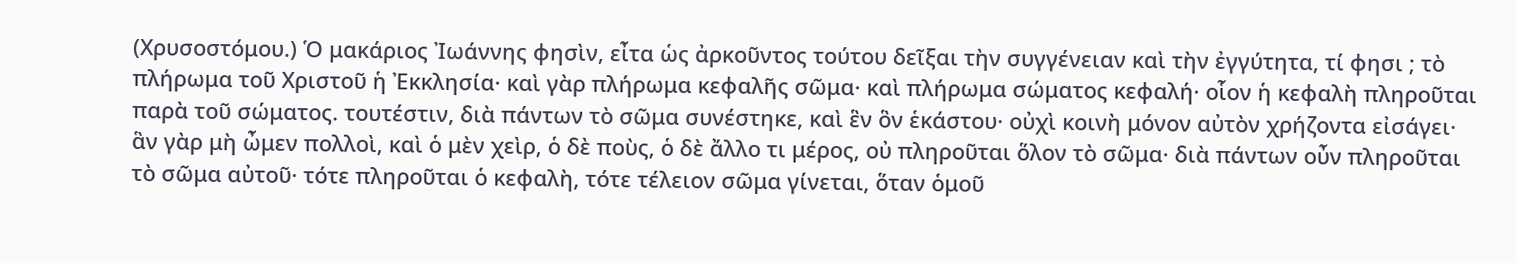(Χρυσοστόμου.) Ὁ μακάριος Ἰωάννης φησὶν, εἶτα ὡς ἀρκοῦντος τούτου δεῖξαι τὴν συγγένειαν καὶ τὴν ἐγγύτητα, τί φησι ; τὸ πλήρωμα τοῦ Χριστοῦ ἡ Ἐκκλησία· καὶ γὰρ πλήρωμα κεφαλῆς σῶμα· καὶ πλήρωμα σώματος κεφαλή· οἷον ἡ κεφαλὴ πληροῦται παρὰ τοῦ σώματος. τουτέστιν, διὰ πάντων τὸ σῶμα συνέστηκε, καὶ ἓν ὃν ἑκάστου· οὐχὶ κοινὴ μόνον αὐτὸν χρήζοντα εἰσάγει· ἃν γὰρ μὴ ὦμεν πολλοὶ, καὶ ὁ μὲν χεὶρ, ὁ δὲ ποὺς, ὁ δὲ ἄλλο τι μέρος, οὐ πληροῦται ὅλον τὸ σῶμα· διὰ πάντων οὖν πληροῦται τὸ σῶμα αὐτοῦ· τότε πληροῦται ὁ κεφαλὴ, τότε τέλειον σῶμα γίνεται, ὅταν ὁμοῦ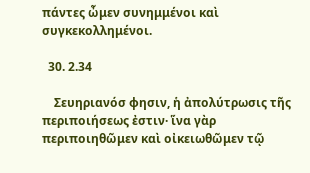πάντες ὦμεν συνημμένοι καὶ συγκεκολλημένοι.

  30. 2.34

    Σευηριανόσ φησιν, ἡ ἀπολύτρωσις τῆς περιποιήσεως ἐστιν· ἵνα γὰρ περιποιηθῶμεν καὶ οἰκειωθῶμεν τῷ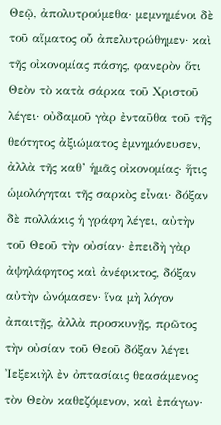Θεῷ, ἀπολυτρούμεθα· μεμνημένοι δὲ τοῦ αἵματος οὗ ἀπελυτρώθημεν· καὶ τῆς οἰκονομίας πάσης, φανερὸν ὅτι Θεὸν τὸ κατὰ σάρκα τοῦ Χριστοῦ λέγει· οὐδαμοῦ γὰρ ἐνταῦθα τοῦ τῆς θεότητος ἀξιώματος ἐμνημόνευσεν, ἀλλὰ τῆς καθ’ ἡμᾶς οἰκονομίας· ἥτις ὡμολόγηται τῆς σαρκὸς εἶναι· δόξαν δὲ πολλάκις ἡ γράφη λέγει, αὐτὴν τοῦ Θεοῦ τὴν οὐσίαν· ἐπειδὴ γὰρ ἀψηλάφητος καὶ ἀνέφικτος, δόξαν αὐτὴν ὠνόμασεν· ἵνα μὴ λόγον ἀπαιτῇς, ἀλλὰ προσκυνῇς, πρῶτος τὴν οὐσίαν τοῦ Θεοῦ δόξαν λέγει Ἰεξεκιὴλ ἐν ὀπτασίαις θεασάμενος τὸν Θεὸν καθεζόμενον, καὶ ἐπάγων·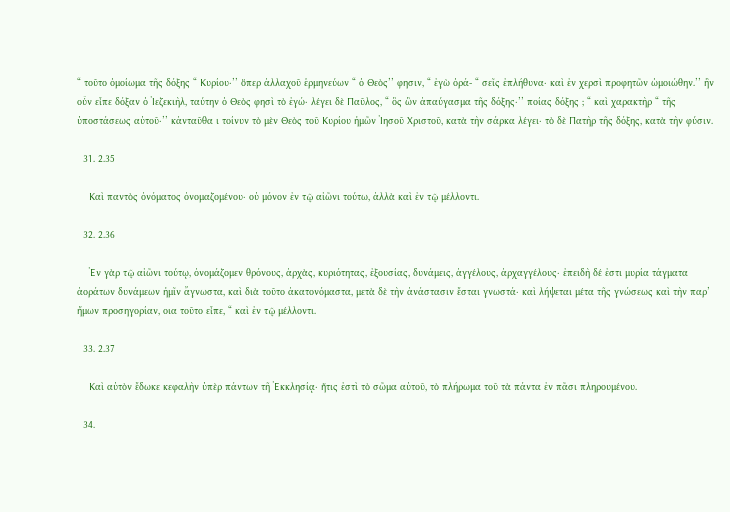“ τοῦτο ὁμοίωμα τῆς δόξης “ Κυρίου·’’ ὅπερ ἀλλαχοῦ ἑρμηνεύων “ ὁ Θεὸς’’ φησιν, “ ἐγὼ ὁρά- “ σεῖς ἐπλήθυνα· καὶ ἐν χερσὶ προφητῶν ὡμοιώθην.’’ ἣν οὖν εἶπε δόξαν ὁ Ἰεζεκιὴλ, ταύτην ὁ Θεὸς φησὶ τὸ ἐγώ· λέγει δὲ Παῦλος, “ ὃς ὣν ἀπαύγασμα τῆς δόξης·’’ ποίας δόξης ; “ καὶ χαρακτὴρ “ τῆς ὑποστάσεως αὐτοῦ·’’ κἀνταῦθα ι τοίνυν τὸ μὲν Θεὸς τοῦ Κυρίου ἡμῶν Ἰησοῦ Χριστοῦ, κατὰ τὴν σάρκα λέγει· τὸ δὲ Πατὴρ τῆς δόξης, κατὰ τὴν φύσιν.

  31. 2.35

    Καὶ παντὸς ὀνόματος ὀνομαζομένου· οὐ μόνον ἐν τῷ αἰῶνι τούτω, ἀλλὰ καὶ ἐν τῷ μέλλοντι.

  32. 2.36

    Ἐν γὰρ τῷ αἰῶνι τούτῳ, ὀνομάζομεν θρόνους, ἀρχὰς, κυριότητας, ἐξουσίας, δυνάμεις, ἀγγέλους, ἀρχαγγέλους· ἐπειδὴ δέ ἐστι μυρία τάγματα ἀοράτων δυνάμεων ἡμῖν ἄγνωστα, καὶ διὰ τοῦτο ἀκατονόμαστα, μετὰ δὲ τὴν ἀνάστασιν ἔσται γνωστά· καὶ λήψεται μέτα τῆς γνώσεως καὶ τὴν παρ’ ἤμων προσηγορίαν, οια τοῦτο εἶπε, “ καὶ ἐν τῷ μέλλοντι.

  33. 2.37

    Καὶ αὐτὸν ἔδωκε κεφαλὴν ὑπὲρ πάντων τῆ Ἐκκλησίᾳ· ἥτις ἐστὶ τὸ σῶμα αὐτοῦ, τὸ πλήρωμα τοῦ τὰ πάντα ἐν πᾶσι πληρουμένου.

  34.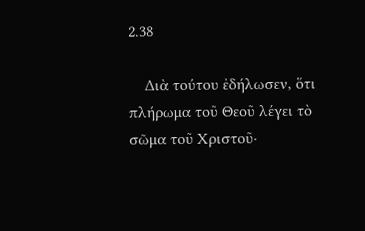2.38

    Διὰ τούτου ἐδήλωσεν, ὅτι πλήρωμα τοῦ Θεοῦ λέγει τὸ σῶμα τοῦ Χριστοῦ·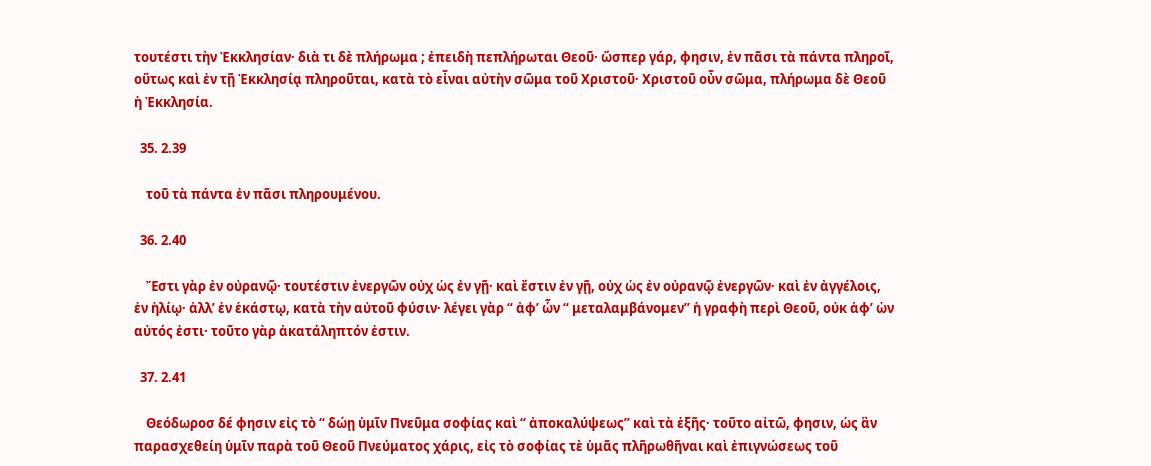τουτέστι τὴν Ἐκκλησίαν· διὰ τι δὲ πλήρωμα ; ἐπειδὴ πεπλήρωται Θεοῦ· ὥσπερ γάρ, φησιν, ἐν πᾶσι τὰ πάντα πληροῖ, οὕτως καὶ ἐν τῇ Ἐκκλησίᾳ πληροῦται, κατὰ τὸ εἶναι αὐτὴν σῶμα τοῦ Χριστοῦ· Χριστοῦ οὖν σῶμα, πλήρωμα δὲ Θεοῦ ἡ Ἐκκλησία.

  35. 2.39

    τοῦ τὰ πάντα ἐν πᾶσι πληρουμένου.

  36. 2.40

    Ἔστι γὰρ ἐν οὐρανῷ· τουτέστιν ἐνεργῶν οὐχ ὡς ἐν γῇ· καὶ ἔστιν ἐν γῇ, οὐχ ὡς ἐν οὐρανῷ ἐνεργῶν· καὶ ἐν ἀγγέλοις, ἐν ἡλίῳ· ἀλλ’ ἐν ἑκάστῳ, κατὰ τὴν αὐτοῦ φύσιν· λέγει γὰρ “ ἀφ’ ὧν “ μεταλαμβάνομεν’’ ἡ γραφὴ περὶ Θεοῦ, οὐκ ἀφ’ ὡν αὐτός ἐστι· τοῦτο γὰρ ἀκατάληπτόν ἐστιν.

  37. 2.41

    Θεόδωροσ δέ φησιν εἰς τὸ “ δώῃ ὑμῖν Πνεῦμα σοφίας καὶ “ ἀποκαλύψεως” καὶ τὰ ἑξῆς· τοῦτο αἰτῶ, φησιν, ὡς ἃν παρασχεθείη ὑμῖν παρὰ τοῦ Θεοῦ Πνεύματος χάρις, εἰς τὸ σοφίας τὲ ὑμᾶς πλῆρωθῆναι καὶ ἐπιγνώσεως τοῦ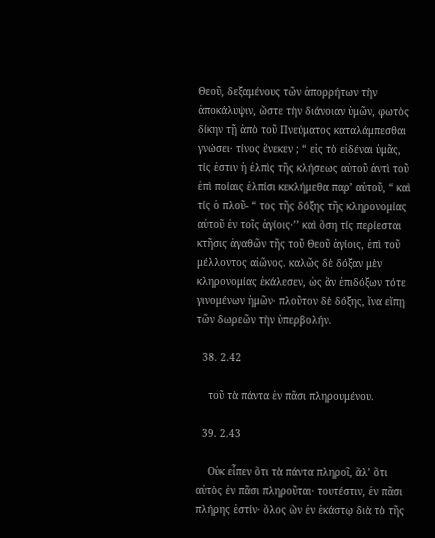Θεοῦ, δεξαμένους τῶν ἀπορρήτων τὴν ἀποκάλυψιν, ὥστε τὴν διάνοιαν ὑμῶν, φωτὸς δίκην τῇ ἀπὸ τοῦ Πνεύματος καταλάμπεσθαι γνώσει· τίνος ἕνεκεν ; “ εἰς τὸ εἰδέναι ὑμᾶς, τίς ἐστιν ἡ ἐλπὶς τῆς κλήσεως αὐτοῦ ἀντὶ τοῦ ἐπὶ ποίαις ἐλπίσι κεκλήμεθα παρ’ αὐτοῦ, “ καὶ τίς ὁ πλοῦ- “ τος τῆς δόξης τῆς κληρονομίας αὐτοῦ ἐν τοῖς ἁγίοις·’’ καὶ ὅση τίς περίεσται κτῆσις ἀγαθῶν τῆς τοῦ Θεοῦ ἁγίοις, ἐπὶ τοῦ μέλλοντος αἰῶνος. καλῶς δὲ δόξαν μὲν κληρονομίας ἐκάλεσεν, ὡς ἃν ἐπιδόξων τότε γινομένων ἡμῶν· πλοῦτον δὲ δόξης, ἵνα εἴπῃ τῶν δωρεῶν τὴν ὑπερβολήν.

  38. 2.42

    τοῦ τὰ πάντα ἐν πᾶσι πληρουμένου.

  39. 2.43

    Οὐκ εἶπεν ὅτι τὰ πάντα πληροῖ, ἅλ’ ὅτι αὐτὸς ἐν πᾶσι πληροῦται· τουτέστιν, ἐν πᾶσι πλήρης ἐστίν· ὅλος ὣν ἐν ἑκάστῳ διὰ τὸ τῆς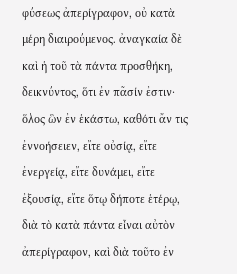φύσεως ἀπερίγραφον, οὐ κατὰ μέρη διαιρούμενος. ἀναγκαία δὲ καὶ ἡ τοῦ τὰ πάντα προσθήκη, δεικνύντος, ὅτι ἐν πᾶσίν ἐστιν· ὅλος ὣν ἐν ἑκάστω, καθότι ἄν τις ἐννοήσειεν, εἴτε οὐσίᾳ, εἴτε ἐνεργείᾳ, εἴτε δυνάμει, εἴτε ἐξουσίᾳ, εἴτε ὅτῳ δήποτε ἑτέρῳ, διὰ τὸ κατὰ πάντα εἶναι αὐτὸν ἀπερίγραφον, καὶ διὰ τοῦτο ἐν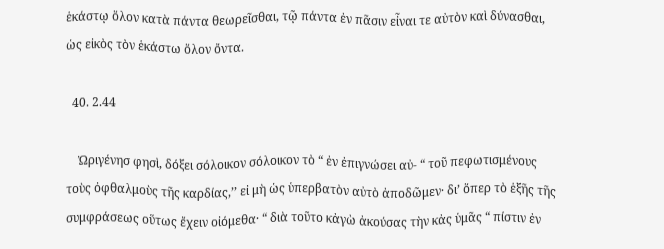ἑκάστῳ ὅλον κατὰ πάντα θεωρεῖσθαι, τῷ πάντα ἐν πᾶσιν εἶναι τε αὐτὸν καὶ δύνασθαι, ὡς εἰκὸς τὸν ἑκάστω ὅλον ὄντα.

  40. 2.44

    Ὠριγένησ φησὶ, δόξει σόλοικον σόλοικον τὸ “ ἐν ἐπιγνώσει αὐ- “ τοῦ πεφωτισμένους τοὺς ὀφθαλμοὺς τῆς καρδίας,’’ εἰ μὴ ὡς ὑπερβατὸν αὐτὸ ἀποδῶμεν· δι’ ὅπερ τὸ ἑξῆς τῆς συμφράσεως οὕτως ἔχειν οἰόμεθα· “ διὰ τοῦτο κἀγὼ ἀκούσας τὴν κἀς ὑμᾶς “ πίστιν ἐν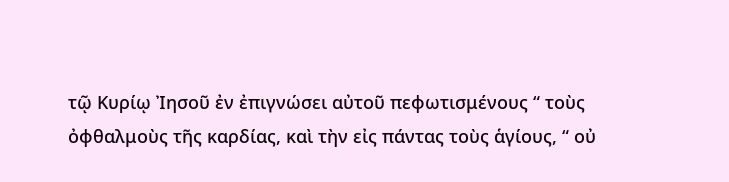τῷ Κυρίῳ Ἰησοῦ ἐν ἐπιγνώσει αὐτοῦ πεφωτισμένους “ τοὺς ὀφθαλμοὺς τῆς καρδίας, καὶ τὴν εἰς πάντας τοὺς ἁγίους, “ οὐ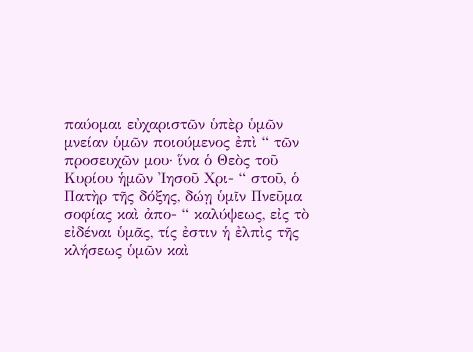παύομαι εὐχαριστῶν ὑπὲρ ὑμῶν μνείαν ὑμῶν ποιούμενος ἐπὶ “ τῶν προσευχῶν μου· ἵνα ὁ Θεὸς τοῦ Κυρίου ἡμῶν Ἰησοῦ Χρι- “ στοῦ, ὁ Πατὴρ τῆς δόξης, δώῃ ὑμῖν Πνεῦμα σοφίας καὶ ἀπο- “ καλύψεως, εἰς τὸ εἰδέναι ὑμᾶς, τίς ἐστιν ἡ ἐλπὶς τῆς κλήσεως ὑμῶν καὶ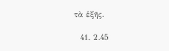τὰ ἑξῆς.

  41. 2.45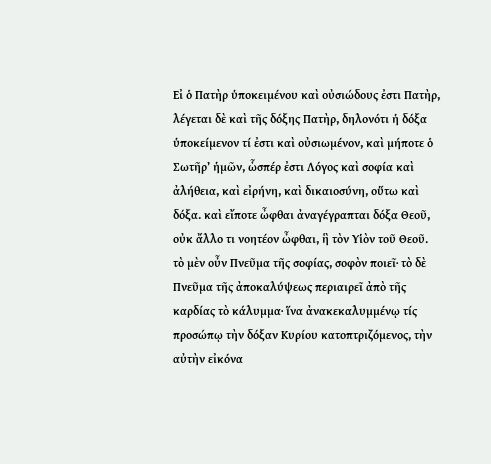Εἰ ὁ Πατὴρ ὑποκειμένου καὶ οὐσιώδους ἐστι Πατὴρ, λέγεται δὲ καὶ τῆς δόξης Πατὴρ, δηλονότι ἡ δόξα ὑποκείμενον τί ἐστι καὶ οὐσιωμένον, καὶ μήποτε ὁ Σωτῆρ’ ἡμῶν, ὧσπέρ ἐστι Λόγος καὶ σοφία καὶ ἀλήθεια, καὶ εἰρήνη, καὶ δικαιοσύνη, οὕτω καὶ δόξα. καὶ εἴποτε ὦφθαι ἀναγέγραπται δόξα Θεοῦ, οὐκ ἄλλο τι νοητέον ὦφθαι, ἣ τὸν Υἱὸν τοῦ Θεοῦ. τὸ μὲν οὖν Πνεῦμα τῆς σοφίας, σοφὸν ποιεῖ· τὸ δὲ Πνεῦμα τῆς ἀποκαλύψεως περιαιρεῖ ἀπὸ τῆς καρδίας τὸ κάλυμμα· ἵνα ἀνακεκαλυμμένῳ τίς προσώπῳ τὴν δόξαν Κυρίου κατοπτριζόμενος, τὴν αὐτὴν εἰκόνα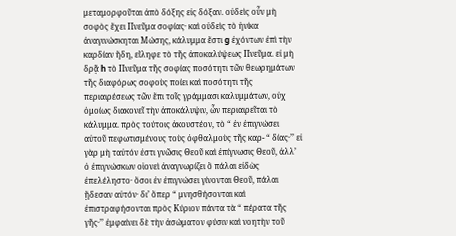μεταμορφοῦται ἀπὸ δόξης εἰς δόξαν. οὐδεὶς οὖν μὴ σοφὸς ἔχει Πνεῦμα σοφίας· καὶ οὐδεὶς τὸ ἡνίκα ἀναγινώσκηται Μώσης, κάλυμμα ἔστι g ἐχόντων ἐπὶ τὴν καρδίαν ἤδη, εἴληφε τὸ τῆς ἀποκαλύψεως Πνεῦμα. εἰ μὴ δρᾷ h τὸ Πνεῦμα τῆς σοφίας ποσότητι τῶν θεωρημάτων τῆς διαφόρως σοφοὺς ποίει καὶ ποσότητι τῆς περιαιρέσεως τῶν ἔπι τοῖς γράμμασι καλυμμάτων, οὐχ ὁμοίως διακονεῖ τὴν ἀποκάλυψιν, ὧν περιαιρεῖται τὸ κάλυμμα. πρὸς τούτοις ἀκουστέον, τὸ “ ἐν ἐπιγνώσει αὐτοῦ πεφωτισμένους τοὺς ὀφθαλμοὺς τῆς καρ- “ δίας·’’ εἰ γὰρ μὴ ταὐτόν ἐστι γνῶσις Θεοῦ καὶ ἐπίγνωσις Θεοῦ, ἀλλ’ ὁ ἐπιγνώσκων οἱονεὶ ἀναγνωρίζει ὃ πάλαι εἰδὼς ἐπελέληστο· ὅσοι ἐν ἐπιγνώσει γίνονται Θεοῦ, πάλαι ᾔδεσαν αὐτόν· δι’ ὅπερ “ μνησθήσονται καὶ ἐπιστραφήσονται πρὸς Κύριον πάντα τὰ “ πέρατα τῆς γῆς·’’ ἐμφαίνει δὲ τὴν ἀσώματον φύσιν καὶ νοητὴν τοῦ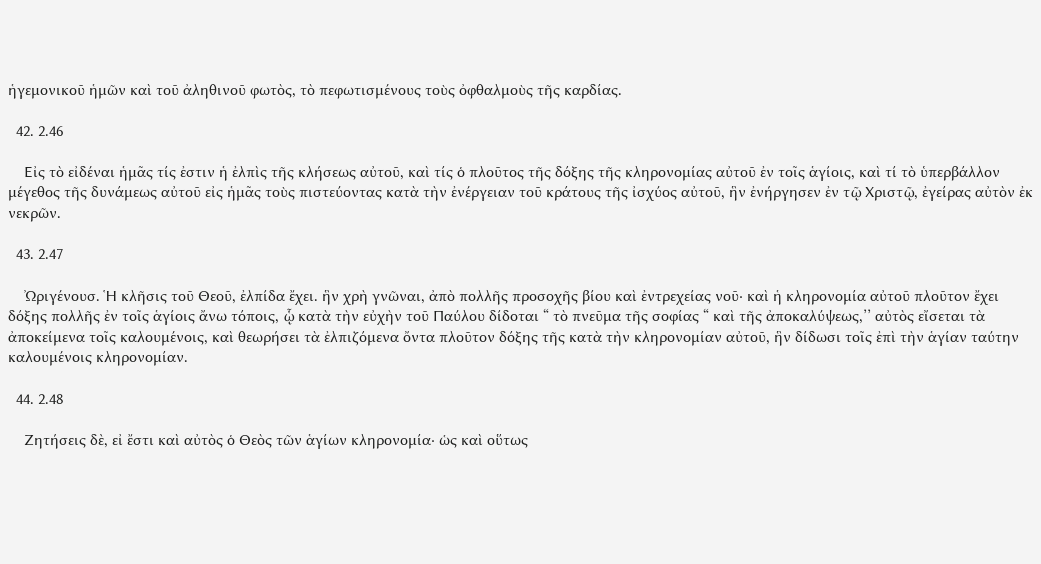ἡγεμονικοῦ ἡμῶν καὶ τοῦ ἀληθινοῦ φωτὸς, τὸ πεφωτισμένους τοὺς ὀφθαλμοὺς τῆς καρδίας.

  42. 2.46

    Εἰς τὸ εἰδέναι ἡμᾶς τίς ἐστιν ἡ ἐλπὶς τῆς κλήσεως αὐτοῦ, καὶ τίς ὁ πλοῦτος τῆς δόξης τῆς κληρονομίας αὐτοῦ ἐν τοῖς ἁγίοις, καὶ τί τὸ ὑπερβάλλον μέγεθος τῆς δυνάμεως αὐτοῦ εἰς ἡμᾶς τοὺς πιστεύοντας κατὰ τὴν ἐνέργειαν τοῦ κράτους τῆς ἰσχύος αὐτοῦ, ἣν ἐνήργησεν ἐν τῷ Χριστῷ, ἐγείρας αὐτὸν ἐκ νεκρῶν.

  43. 2.47

    Ὠριγένουσ. Ἡ κλῆσις τοῦ Θεοῦ, ἐλπίδα ἔχει. ἣν χρὴ γνῶναι, ἀπὸ πολλῆς προσοχῆς βίου καὶ ἐντρεχείας νοῦ· καὶ ἡ κληρονομία αὐτοῦ πλοῦτον ἔχει δόξης πολλῆς ἐν τοῖς ἁγίοις ἄνω τόποις, ᾧ κατὰ τὴν εὐχὴν τοῦ Παύλου δίδοται “ τὸ πνεῦμα τῆς σοφίας “ καὶ τῆς ἀποκαλύψεως,’’ αὐτὸς εἴσεται τὰ ἀποκείμενα τοῖς καλουμένοις, καὶ θεωρήσει τὰ ἐλπιζόμενα ὄντα πλοῦτον δόξης τῆς κατὰ τὴν κληρονομίαν αὐτοῦ, ἣν δίδωσι τοῖς ἐπὶ τὴν ἁγίαν ταύτην καλουμένοις κληρονομίαν.

  44. 2.48

    Ζητήσεις δὲ, εἰ ἔστι καὶ αὐτὸς ὁ Θεὸς τῶν ἁγίων κληρονομία· ὡς καὶ οὕτως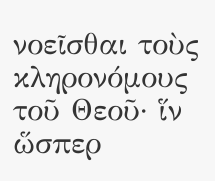νοεῖσθαι τοὺς κληρονόμους τοῦ Θεοῦ· ἵν ὥσπερ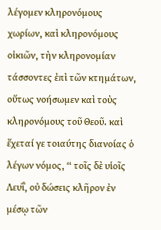λέγομεν κληρονόμους χωρίων, καὶ κληρονόμους οἰκιῶν, τὴν κληρονομίαν τάσσοντες ἐπὶ τῶν κτημάτων, οὕτως νοήσωμεν καὶ τοὺς κληρονόμους τοῦ Θεοῦ. καὶ ἔχεταί γε τοιαύτης διανοίας ὁ λέγων νόμος, “ τοῖς δὲ υἱοῖς Λευΐ, οὐ δώσεις κλῆρον ἐν μέσῳ τῶν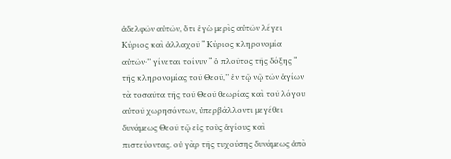ἀδελφῶν αὐτῶν, ὅτι ἐγὼ μερὶς αὐτῶν λέγει Κύριος καὶ ἀλλαχοῦ “ Κύριος κληρονομία αὐτῶν·’’ γίνεται τοίνυν “ ὁ πλοῦτος τῆς δόξης “ τῆς κληρονομίας τοῦ Θεοῦ,’’ ἐν τῷ νῷ τῶν ἁγίων τὰ τοσαῦτα τῆς τοῦ Θεοῦ θεωρίας καὶ τοῦ λόγου αὐτοῦ χωρησόντων, ὑπερβάλλοντι μεγέθει δυνάμεως Θεοῦ τῷ εἰς τοὺς ἁγίους καὶ πιστεύοντας. οὐ γὰρ τῆς τυχούσης δυνάμεως ἀπὸ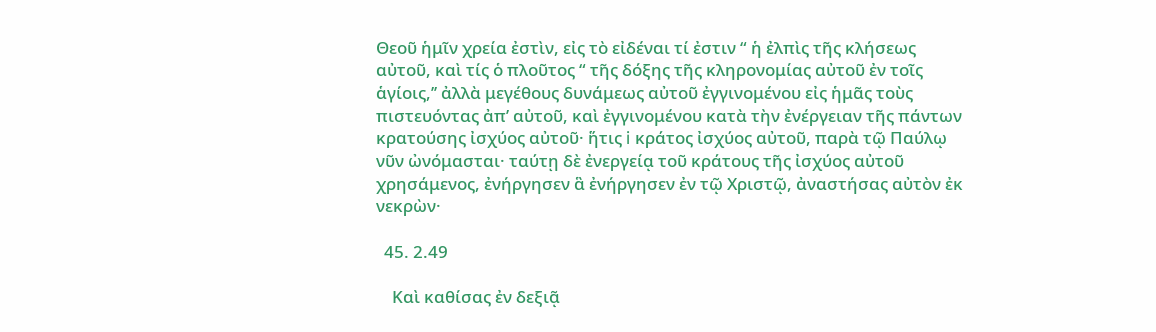Θεοῦ ἡμῖν χρεία ἐστὶν, εἰς τὸ εἰδέναι τί ἐστιν “ ἡ ἐλπὶς τῆς κλήσεως αὐτοῦ, καὶ τίς ὁ πλοῦτος “ τῆς δόξης τῆς κληρονομίας αὐτοῦ ἐν τοῖς ἁγίοις,’’ ἀλλὰ μεγέθους δυνάμεως αὐτοῦ ἐγγινομένου εἰς ἡμᾶς τοὺς πιστευόντας ἀπ’ αὐτοῦ, καὶ ἐγγινομένου κατὰ τὴν ἐνέργειαν τῆς πάντων κρατούσης ἰσχύος αὐτοῦ· ἥτις i κράτος ἰσχύος αὐτοῦ, παρὰ τῷ Παύλῳ νῦν ὠνόμασται· ταύτῃ δὲ ἐνεργείᾳ τοῦ κράτους τῆς ἰσχύος αὐτοῦ χρησάμενος, ἐνήργησεν ἃ ἐνήργησεν ἐν τῷ Χριστῷ, ἀναστήσας αὐτὸν ἐκ νεκρὼν·

  45. 2.49

    Καὶ καθίσας ἐν δεξιᾷ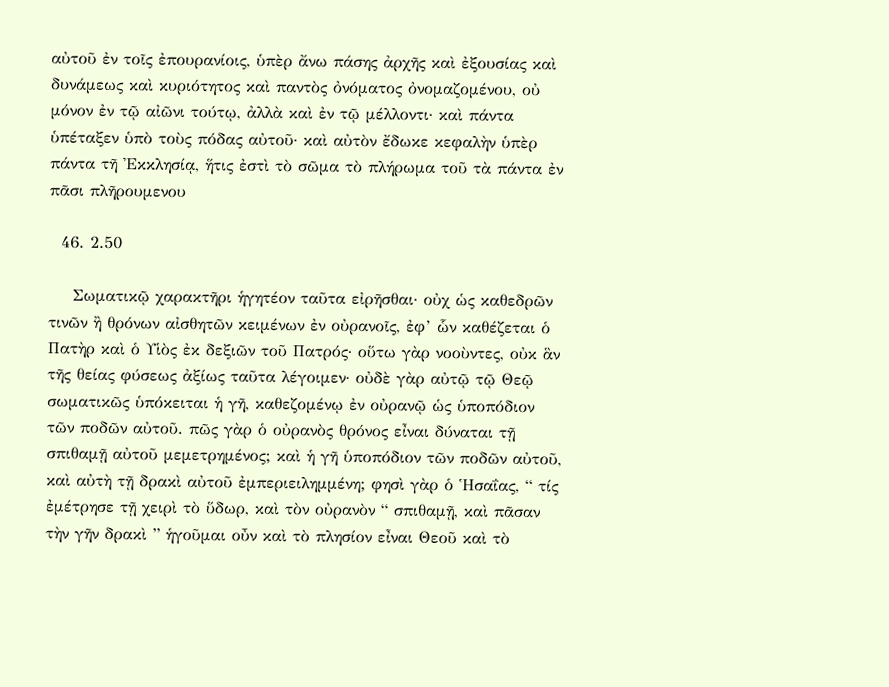αὐτοῦ ἐν τοῖς ἐπουρανίοις, ὑπὲρ ἄνω πάσης ἀρχῆς καὶ ἐξουσίας καὶ δυνάμεως καὶ κυριότητος καὶ παντὸς ὀνόματος ὀνομαζομένου, οὐ μόνον ἐν τῷ αἰῶνι τούτῳ, ἀλλὰ καὶ ἐν τῷ μέλλοντι· καὶ πάντα ὑπέταξεν ὑπὸ τοὺς πόδας αὐτοῦ· καὶ αὐτὸν ἔδωκε κεφαλὴν ὑπὲρ πάντα τῆ Ἐκκλησίᾳ, ἥτις ἐστὶ τὸ σῶμα τὸ πλήρωμα τοῦ τὰ πάντα ἐν πᾶσι πλῆρουμενου

  46. 2.50

    Σωματικῷ χαρακτῆρι ἡγητέον ταῦτα εἰρῆσθαι· οὐχ ὡς καθεδρῶν τινῶν ἢ θρόνων αἰσθητῶν κειμένων ἐν οὐρανοῖς, ἐφ’ ὧν καθέζεται ὁ Πατὴρ καὶ ὁ Υἱὸς ἐκ δεξιῶν τοῦ Πατρός· οὕτω γὰρ νοοὺντες, οὐκ ἃν τῆς θείας φύσεως ἀξίως ταῦτα λέγοιμεν· οὐδὲ γὰρ αὐτῷ τῷ Θεῷ σωματικῶς ὑπόκειται ἡ γῆ, καθεζομένῳ ἐν οὐρανῷ ὡς ὑποπόδιον τῶν ποδῶν αὐτοῦ. πῶς γὰρ ὁ οὐρανὸς θρόνος εἶναι δύναται τῇ σπιθαμῇ αὐτοῦ μεμετρημένος; καὶ ἡ γῆ ὑποπόδιον τῶν ποδῶν αὐτοῦ, καὶ αὐτὴ τῇ δρακὶ αὐτοῦ ἐμπεριειλημμένη; φησὶ γὰρ ὁ Ἡσαΐας, “ τίς ἐμέτρησε τῇ χειρὶ τὸ ὕδωρ, καὶ τὸν οὐρανὸν “ σπιθαμῇ, καὶ πᾶσαν τὴν γῆν δρακὶ ” ἡγοῦμαι οὖν καὶ τὸ πλησίον εἶναι Θεοῦ καὶ τὸ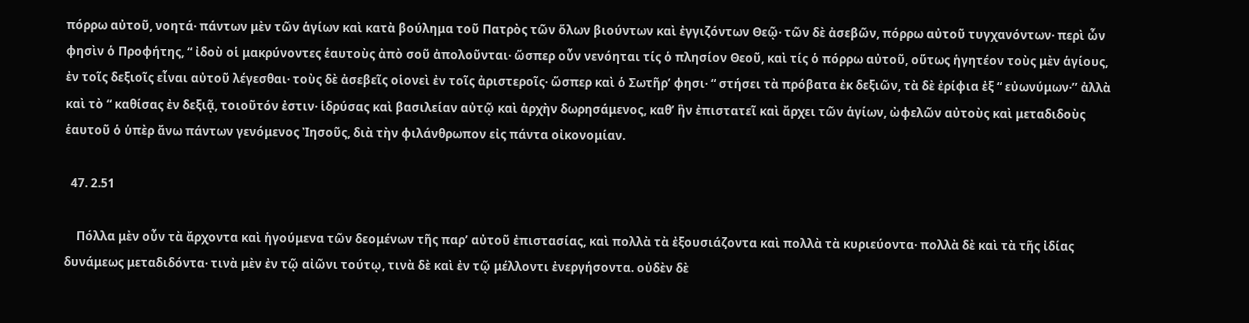πόρρω αὐτοῦ, νοητά· πάντων μὲν τῶν ἁγίων καὶ κατὰ βούλημα τοῦ Πατρὸς τῶν ὅλων βιούντων καὶ ἐγγιζόντων Θεῷ· τῶν δὲ ἀσεβῶν, πόρρω αὐτοῦ τυγχανόντων· περὶ ὧν φησὶν ὁ Προφήτης, “ ἰδοὺ οἱ μακρύνοντες ἑαυτοὺς ἀπὸ σοῦ ἀπολοῦνται· ὥσπερ οὖν νενόηται τίς ὁ πλησίον Θεοῦ, καὶ τίς ὁ πόρρω αὐτοῦ, οὕτως ἡγητέον τοὺς μὲν ἁγίους, ἐν τοῖς δεξιοῖς εἶναι αὐτοῦ λέγεσθαι· τοὺς δὲ ἀσεβεῖς οἱονεὶ ἐν τοῖς ἀριστεροῖς· ὥσπερ καὶ ὁ Σωτῆρ’ φησι· “ στήσει τὰ πρόβατα ἐκ δεξιῶν, τὰ δὲ ἐρίφια ἐξ “ εὐωνύμων·’’ ἀλλὰ καὶ τὸ “ καθίσας ἐν δεξιᾷ, τοιοῦτόν ἐστιν· ἱδρύσας καὶ βασιλείαν αὐτῷ καὶ ἀρχὴν δωρησάμενος, καθ’ ἣν ἐπιστατεῖ καὶ ἄρχει τῶν ἁγίων, ὠφελῶν αὐτοὺς καὶ μεταδιδοὺς ἑαυτοῦ ὁ ὑπὲρ ἄνω πάντων γενόμενος Ἰησοῦς, διὰ τὴν φιλάνθρωπον εἰς πάντα οἰκονομίαν.

  47. 2.51

    Πόλλα μὲν οὖν τὰ ἄρχοντα καὶ ἡγούμενα τῶν δεομένων τῆς παρ’ αὐτοῦ ἐπιστασίας, καὶ πολλὰ τὰ ἐξουσιάζοντα καὶ πολλὰ τὰ κυριεύοντα· πολλὰ δὲ καὶ τὰ τῆς ἰδίας δυνάμεως μεταδιδόντα· τινὰ μὲν ἐν τῷ αἰῶνι τούτῳ, τινὰ δὲ καὶ ἐν τῷ μέλλοντι ἐνεργήσοντα. οὐδὲν δὲ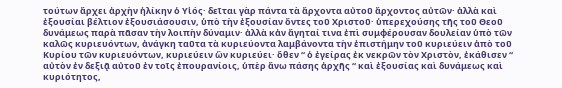τούτων ἄρχει ἀρχὴν ἡλίκην ὁ Υἱός· δεῖται γὰρ πάντα τὰ ἄρχοντα αὐτοῦ ἄρχοντος αὐτῶν· ἀλλὰ καὶ ἐξουσίαι βέλτιον ἐξουσιάσουσιν, ὑπὸ τὴν ἐξουσίαν ὄντες τοῦ Χριστοῦ· ὑπερεχούσης τῆς τοῦ Θεοῦ δυνάμεως παρὰ πᾶσαν τὴν λοιπὴν δύναμιν· ἀλλὰ κἀν ἄγηταί τινα ἐπὶ συμφέρουσαν δουλείαν ὑπὸ τῶν καλῶς κυριευόντων, ἀνάγκη ταῦτα τὰ κυριεύοντα λαμβάνοντα τὴν ἐπιστήμην τοῦ κυριεύειν ἀπὸ τοῦ Κυρίου τῶν κυριευόντων, κυριεύειν ὣν κυριεύει· ὅθεν “ ὁ ἐγείρας ἐκ νεκρῶν τὸν Χριστὸν, ἐκάθισεν “ αὐτὸν ἐν δεξιᾷ αὐτοῦ ἐν τοῖς ἐπουρανίοις, ὑπὲρ ἄνω πάσης ἀρχῆς “ καὶ ἐξουσίας καὶ δυνάμεως καὶ κυριότητος,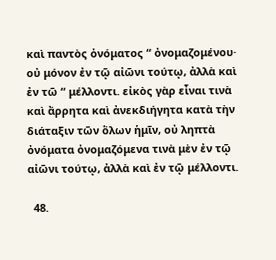καὶ παντὸς ὀνόματος “ ὀνομαζομένου· οὐ μόνον ἐν τῷ αἰῶνι τούτῳ, ἀλλὰ καὶ ἐν τῶ “ μέλλοντι. εἰκὸς γὰρ εἶναι τινὰ καὶ ἄρρητα καὶ ἀνεκδιήγητα κατὰ τὴν διάταξιν τῶν ὅλων ἡμῖν, οὐ ληπτὰ ὀνόματα ὀνομαζόμενα τινὰ μὲν ἐν τῷ αἰῶνι τούτῳ, ἀλλὰ καὶ ἐν τῷ μέλλοντι.

  48.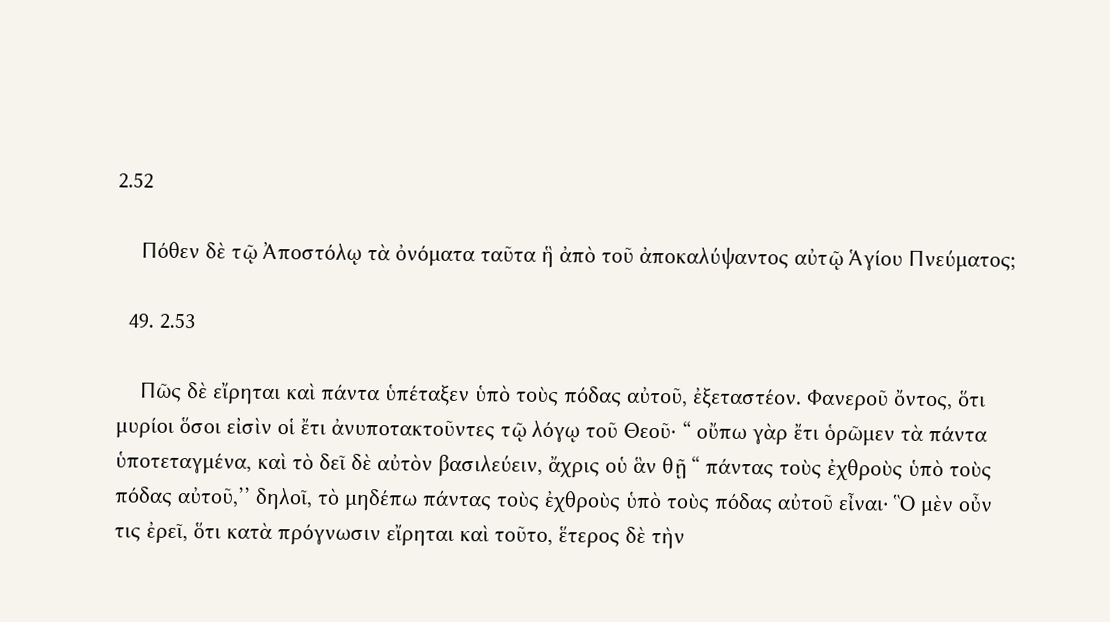2.52

    Πόθεν δὲ τῷ Ἀποστόλῳ τὰ ὀνόματα ταῦτα ἣ ἀπὸ τοῦ ἀποκαλύψαντος αὐτῷ Ἁγίου Πνεύματος;

  49. 2.53

    Πῶς δὲ εἴρηται καὶ πάντα ὑπέταξεν ὑπὸ τοὺς πόδας αὐτοῦ, ἐξεταστέον. Φανεροῦ ὄντος, ὅτι μυρίοι ὅσοι εἰσὶν οἱ ἔτι ἀνυποτακτοῦντες τῷ λόγῳ τοῦ Θεοῦ· “ οὔπω γὰρ ἔτι ὁρῶμεν τὰ πάντα ὑποτεταγμένα, καὶ τὸ δεῖ δὲ αὐτὸν βασιλεύειν, ἄχρις οὑ ἃν θῇ “ πάντας τοὺς ἐχθροὺς ὑπὸ τοὺς πόδας αὐτοῦ,’’ δηλοῖ, τὸ μηδέπω πάντας τοὺς ἐχθροὺς ὑπὸ τοὺς πόδας αὐτοῦ εἶναι· Ὃ μὲν οὖν τις ἐρεῖ, ὅτι κατὰ πρόγνωσιν εἴρηται καὶ τοῦτο, ἕτερος δὲ τὴν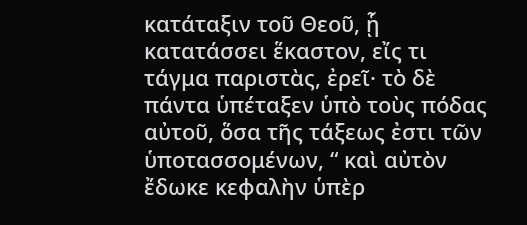κατάταξιν τοῦ Θεοῦ, ᾗ κατατάσσει ἕκαστον, εἴς τι τάγμα παριστὰς, ἐρεῖ· τὸ δὲ πάντα ὑπέταξεν ὑπὸ τοὺς πόδας αὐτοῦ, ὅσα τῆς τάξεως ἐστι τῶν ὑποτασσομένων, “ καὶ αὐτὸν ἔδωκε κεφαλὴν ὑπὲρ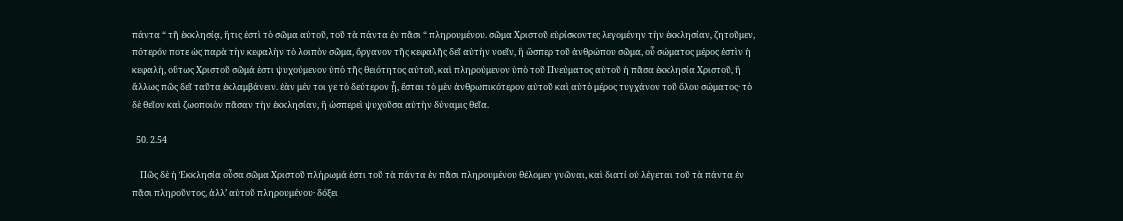πάντα “ τῆ ἐκκλησίᾳ, ἥτις ἐστὶ τὸ σῶμα αὐτοῦ, τοῦ τὰ πάντα ἐν πᾶσι “ πληρουμένου. σῶμα Χριστοῦ εὑρίσκοντες λεγομένην τὴν ἐκκλησίαν, ζητοῦμεν, πότερόν ποτε ὡς παρὰ τὴν κεφαλὴν τὸ λοιπὸν σῶμα, ὄργανον τῆς κεφαλῆς δεῖ αὐτὴν νοεῖν, ἣ ὥσπερ τοῦ ἀνθρώπου σῶμα, οὗ σώματος μέρος ἐστὶν ἡ κεφαλὴ, οὕτως Χριστοῦ σῶμά ἐστι ψυχούμενον ὑπὸ τῆς θειότητος αὐτοῦ, καὶ πληρούμενον ὑπὸ τοῦ Πνεύματος αὐτοῦ ἡ πᾶσα ἐκκλησία Χριστοῦ, ἣ ἄλλως πῶς δεῖ ταῦτα ἐκλαμβάνειν. ἐὰν μέν τοι γε τὸ δεύτερον ᾖ, ἔσται τὸ μὲν ἀνθρωπικότερον αὐτοῦ καὶ αὐτὸ μέρος τυγχάνον τοῦ ὅλου σώματος· τὸ δὲ θεῖον καὶ ζωοποιὸν πᾶσαν τὴν ἐκκλησίαν, ἢ ὡσπερεὶ ψυχοῦσα αὐτὴν δύναμις θεῖα.

  50. 2.54

    Πῶς δὲ ἡ Ἐκκλησία οὖσα σῶμα Χριστοῦ πλήρωμά ἐστι τοῦ τὰ πάντα ἐν πᾶσι πληρουμένου θέλομεν γνῶναι, καὶ διατί οὐ λέγεται τοῦ τὰ πάντα ἐν πᾶσι πληροῦντος, ἀλλ’ αὐτοῦ πληρουμένου· δόξει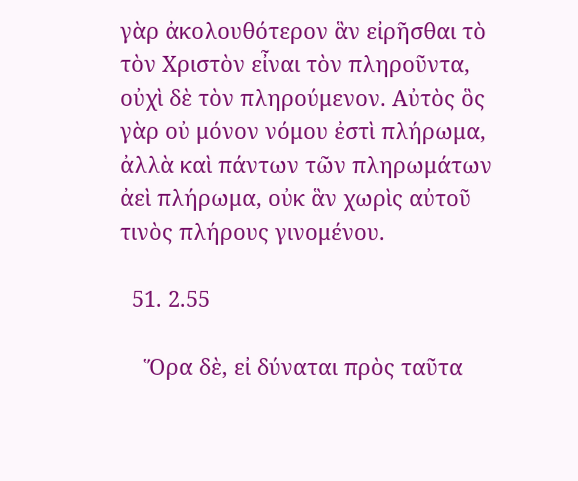γὰρ ἀκολουθότερον ἃν εἰρῆσθαι τὸ τὸν Χριστὸν εἶναι τὸν πληροῦντα, οὐχὶ δὲ τὸν πληρούμενον. Αὐτὸς ὃς γὰρ οὐ μόνον νόμου ἐστὶ πλήρωμα, ἀλλὰ καὶ πάντων τῶν πληρωμάτων ἀεὶ πλήρωμα, οὐκ ἃν χωρὶς αὐτοῦ τινὸς πλήρους γινομένου.

  51. 2.55

    Ὅρα δὲ, εἰ δύναται πρὸς ταῦτα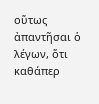οὕτως ἀπαντῆσαι ὁ λέγων, ὅτι καθάπερ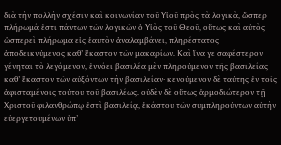διὰ τὴν πολλὴν σχέσιν καὶ κοινωνίαν τοῦ Υἱοῦ πρὸς τὰ λογικὰ, ὥσπερ πλήρωμά ἐστι πάντων τῶν λογικῶν ὁ Υἱὸς τοῦ Θεοῦ, οὕτως καὶ αὐτὸς ὡσπερεὶ πλήρωμα εἰς ἑαυτὸν ἀναλαμβάνει, πληρέστατος ἀποδεικνύμενος καθ’ ἕκαστον τῶν μακαρίων. Καὶ ἵνα γε σαφέστερον γένηται τὸ λεγόμενον, ἐννόει βασιλέα μὲν πληρούμενον τῆς βασιλείας καθ’ ἕκαστον τῶν αὐξόντων τὴν βασιλείαν· κενούμενον δὲ ταύτης ἐν τοῖς ἀφισταμένοις τούτου τοῦ βασιλέως. οὐδὲν δὲ οὕτως ἁρμοδιώτερον τῇ Χριστοῦ φιλανθρώπῳ ἐστὶ βασιλείᾳ, ἑκάστου τῶν συμπληρούντων αὐτὴν εὐεργετουμένων ὑπ’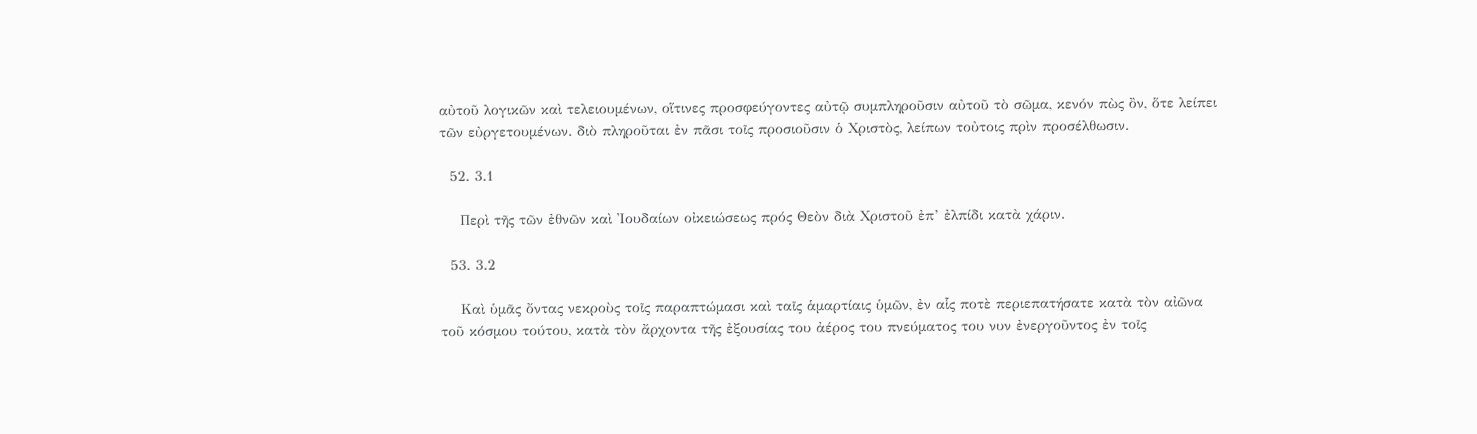αὐτοῦ λογικῶν καὶ τελειουμένων, οἵτινες προσφεύγοντες αὐτῷ συμπληροῦσιν αὐτοῦ τὸ σῶμα, κενόν πὼς ὂν, ὅτε λείπει τῶν εὐργετουμένων. διὸ πληροῦται ἐν πᾶσι τοῖς προσιοῦσιν ὁ Χριστὸς, λείπων τοὐτοις πρὶν προσέλθωσιν.

  52. 3.1

    Περὶ τῆς τῶν ἐθνῶν καὶ Ἰουδαίων οἰκειώσεως πρός Θεὸν διὰ Χριστοῦ ἐπ’ ἐλπίδι κατὰ χάριν.

  53. 3.2

    Καὶ ὑμᾶς ὄντας νεκροὺς τοῖς παραπτώμασι καὶ ταῖς ἁμαρτίαις ὑμῶν, ἐν αἷς ποτὲ περιεπατήσατε κατὰ τὸν αἰῶνα τοῦ κόσμου τούτου, κατὰ τὸν ἄρχοντα τῆς ἐξουσίας του ἀέρος του πνεύματος του νυν ἐνεργοῦντος ἐν τοῖς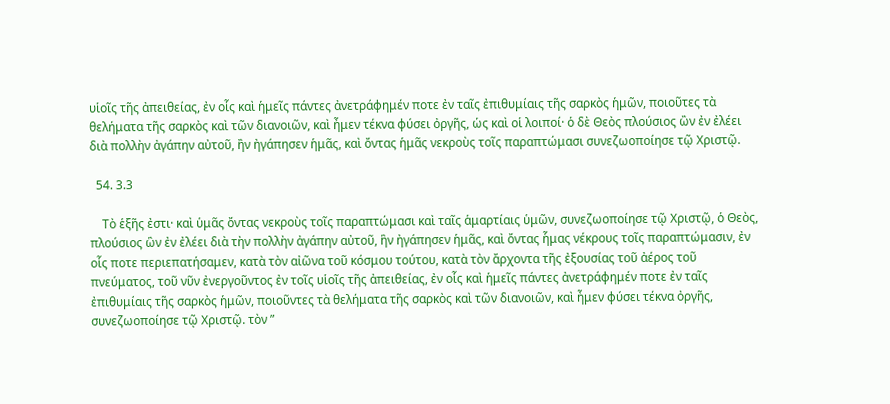υἱοῖς τῆς ἀπειθείας, ἐν οἷς καὶ ἡμεῖς πάντες ἀνετράφημέν ποτε ἐν ταῖς ἐπιθυμίαις τῆς σαρκὸς ἡμῶν, ποιοῦτες τὰ θελήματα τῆς σαρκὸς καὶ τῶν διανοιῶν, καὶ ἦμεν τέκνα φύσει ὀργῆς, ὡς καὶ οἱ λοιποί· ὁ δὲ Θεὸς πλούσιος ὢν ἐν ἐλέει διὰ πολλὴν ἀγάπην αὐτοῦ, ἢν ἠγάπησεν ἡμᾶς, καὶ ὄντας ἡμᾶς νεκροὺς τοῖς παραπτώμασι συνεζωοποίησε τῷ Χριστῷ.

  54. 3.3

    Τὸ ἑξῆς ἐστι· καὶ ὑμᾶς ὄντας νεκροὺς τοῖς παραπτώμασι καὶ ταῖς ἁμαρτίαις ὑμῶν, συνεζωοποίησε τῷ Χριστῷ, ὁ Θεὸς, πλούσιος ὣν ἐν ἐλέει διὰ τὴν πολλὴν ἀγάπην αὐτοῦ, ἣν ἠγάπησεν ἡμᾶς, καὶ ὄντας ἧμας νέκρους τοῖς παραπτώμασιν, ἐν οἷς ποτε περιεπατήσαμεν, κατὰ τὸν αἰῶνα τοῦ κόσμου τούτου, κατὰ τὸν ἄρχοντα τῆς ἐξουσίας τοῦ ἀέρος τοῦ πνεύματος, τοῦ νῦν ἐνεργοῦντος ἐν τοῖς υἱοῖς τῆς ἀπειθείας, ἐν οἷς καὶ ἡμεῖς πάντες ἀνετράφημέν ποτε ἐν ταῖς ἐπιθυμίαις τῆς σαρκὸς ἡμῶν, ποιοῦντες τὰ θελήματα τῆς σαρκὸς καὶ τῶν διανοιῶν, καὶ ἦμεν φύσει τέκνα ὀργῆς, συνεζωοποίησε τῷ Χριστῷ. τὸν ”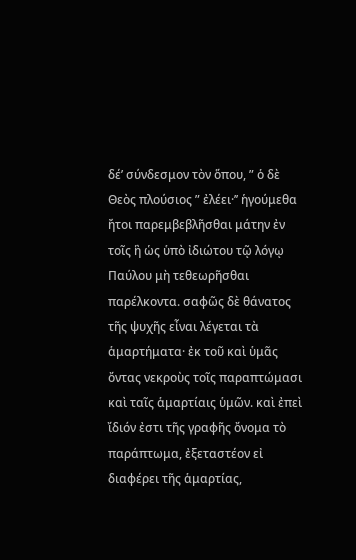δέ’ σύνδεσμον τὸν ὅπου, ” ὁ δὲ Θεὸς πλούσιος ” ἐλέει·’’ ἡγούμεθα ἤτοι παρεμβεβλῆσθαι μάτην ἐν τοῖς ἣ ὡς ὑπὸ ἰδιώτου τῷ λόγῳ Παύλου μὴ τεθεωρῆσθαι παρέλκοντα. σαφῶς δὲ θάνατος τῆς ψυχῆς εἶναι λέγεται τὰ ἁμαρτήματα· ἐκ τοῦ καὶ ὑμᾶς ὄντας νεκροὺς τοῖς παραπτώμασι καὶ ταῖς ἁμαρτίαις ὑμῶν. καὶ ἐπεὶ ἴδιόν ἐστι τῆς γραφῆς ὄνομα τὸ παράπτωμα, ἐξεταστέον εἰ διαφέρει τῆς ἁμαρτίας,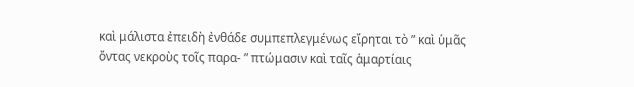καὶ μάλιστα ἐπειδὴ ἐνθάδε συμπεπλεγμένως εἴρηται τὸ ” καὶ ὑμᾶς ὄντας νεκροὺς τοῖς παρα- ” πτώμασιν καὶ ταῖς ἁμαρτίαις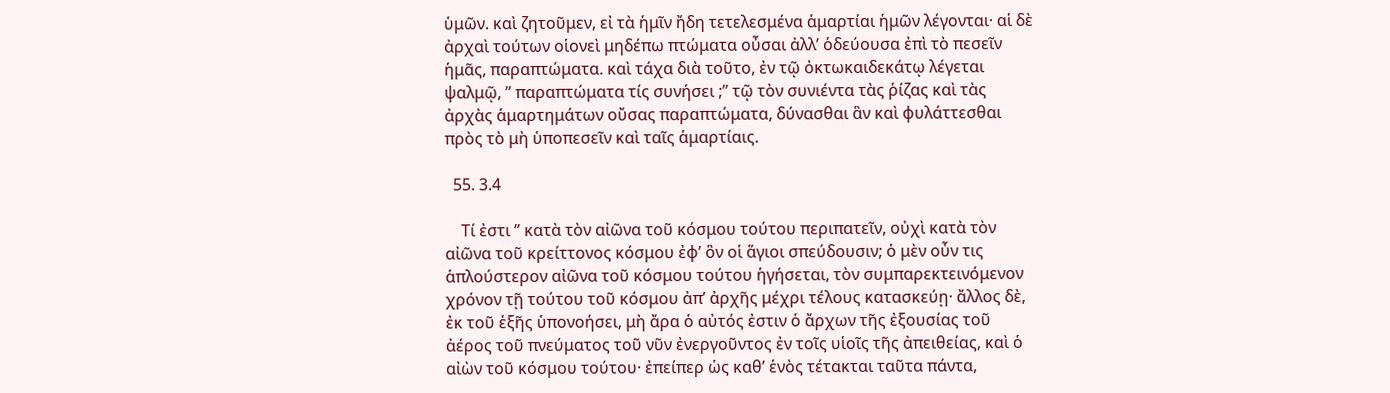ὑμῶν. καὶ ζητοῦμεν, εἰ τὰ ἡμῖν ἤδη τετελεσμένα ἁμαρτίαι ἡμῶν λέγονται· αἱ δὲ ἀρχαὶ τούτων οἱονεὶ μηδέπω πτώματα οὖσαι ἀλλ’ ὁδεύουσα ἐπὶ τὸ πεσεῖν ἡμᾶς, παραπτώματα. καὶ τάχα διὰ τοῦτο, ἐν τῷ ὀκτωκαιδεκάτῳ λέγεται ψαλμῷ, ” παραπτώματα τίς συνήσει ;” τῷ τὸν συνιέντα τὰς ῥίζας καὶ τὰς ἀρχὰς ἁμαρτημάτων οὔσας παραπτώματα, δύνασθαι ἃν καὶ φυλάττεσθαι πρὸς τὸ μὴ ὑποπεσεῖν καὶ ταῖς ἁμαρτίαις.

  55. 3.4

    Τί ἐστι ” κατὰ τὸν αἰῶνα τοῦ κόσμου τούτου περιπατεῖν, οὐχὶ κατὰ τὸν αἰῶνα τοῦ κρείττονος κόσμου ἐφ’ ὃν οἱ ἅγιοι σπεύδουσιν; ὁ μὲν οὖν τις ἁπλούστερον αἰῶνα τοῦ κόσμου τούτου ἡγήσεται, τὸν συμπαρεκτεινόμενον χρόνον τῇ τούτου τοῦ κόσμου ἀπ’ ἀρχῆς μέχρι τέλους κατασκεύῃ· ἄλλος δὲ, ἐκ τοῦ ἑξῆς ὑπονοήσει, μὴ ἄρα ὁ αὐτός ἐστιν ὁ ἄρχων τῆς ἐξουσίας τοῦ ἀέρος τοῦ πνεύματος τοῦ νῦν ἐνεργοῦντος ἐν τοῖς υἱοῖς τῆς ἀπειθείας, καὶ ὁ αἰὼν τοῦ κόσμου τούτου· ἐπείπερ ὡς καθ’ ἑνὸς τέτακται ταῦτα πάντα,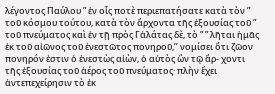λέγοντος Παύλου ” ἐν οἷς ποτὲ περιεπατήσατε κατὰ τὸν ” τοῦ κόσμου τούτου, κατὰ τὸν ἄρχοντα τῆς ἐξουσίας τοῦ ” τοῦ πνεύματος καὶ ἐν τῇ πρὸς Γἀλάτας δὲ, τὸ ” ” λῆται ἡμᾶς ἐκ τοῦ αἰῶνος τοῦ ἐνεστῶτος πονηροῦ,’’ νομίσει ὅτι ζῶον πονηρόν ἐστιν ὁ ἐνεστὼς αἰὼν, ὁ αὐτὸς ὣν τῷ ἄρ- χοντι τῆς ἐξουσίας τοῦ ἀέρος τοῦ πνεύματος· πλὴν ἔχει ἀντεπεχείρησιν τὸ ἐκ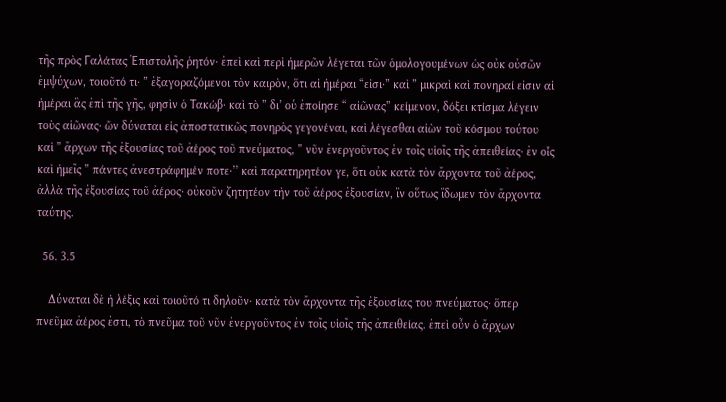τῆς πρὸς Γαλάτας Ἐπιστολῆς ῥητόν· ἐπεὶ καὶ περὶ ἡμερῶν λέγεται τῶν ὁμολογουμένων ὡς οὐκ οὐσῶν ἐμψύχων, τοιοῦτό τι· ” ἐξαγοραζόμενοι τὸν καιρὸν, ὅτι αἱ ἡμέραι “εἰσι·” καὶ ” μικραὶ καὶ πονηραί εἰσιν αἱ ἡμέραι ἃς ἐπὶ τῆς γῆς, φησὶν ὁ Τακώβ· καὶ τὸ ” δι’ οὑ ἐποίησε “ αἰῶνας” κείμενον, δόξει κτίσμα λέγειν τοὺς αἰῶνας· ὤν δύναται εἱς ἀποστατικῶς πονηρὸς γεγονέναι, καὶ λέγεσθαι αἰὼν τοῦ κόσμου τούτου καὶ ” ἄρχων τῆς ἐξουσίας τοῦ ἀέρος τοῦ πνεύματος, ” νῦν ἐνεργοῦντος ἐν τοῖς υἱοῖς τῆς ἀπειθείας· ἐν οἷς καὶ ἡμεῖς ” πάντες ἀνεστράφημέν ποτε·’’ καὶ παρατηρητέον γε, ὅτι οὐκ κατὰ τὸν ἄρχοντα τοῦ ἀέρος, ἀλλὰ τῆς ἐξουσίας τοῦ ἀέρος· οὐκοῦν ζητητέον τὴν τοῦ ἀέρος ἐξουσίαν, ἵν οὕτως ἴδωμεν τὸν ἄρχοντα ταύτης.

  56. 3.5

    Δύναται δὲ ἡ λέξις καὶ τοιοῦτό τι δηλοῦν· κατὰ τὸν ἄρχοντα τῆς ἐξουσίας του πνεύματος· ὅπερ πνεῦμα ἀέρος ἐστι, τὸ πνεῦμα τοῦ νῦν ἐνεργοῦντος ἐν τοῖς υἱοῖς τῆς ἀπειθείας. ἐπεὶ οὖν ὁ ἄρχων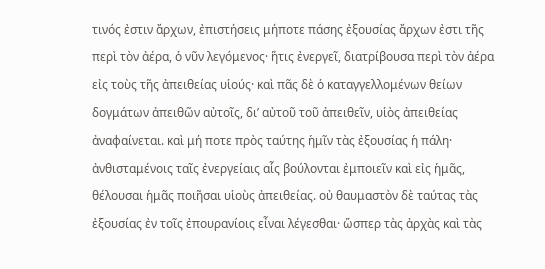τινός ἐστιν ἄρχων, ἐπιστήσεις μήποτε πάσης ἐξουσίας ἄρχων ἐστι τῆς περὶ τὸν ἀέρα, ὁ νῦν λεγόμενος· ἥτις ἐνεργεῖ, διατρίβουσα περὶ τὸν ἀέρα εἰς τοὺς τῆς ἀπειθείας υἱούς· καὶ πᾶς δὲ ὁ καταγγελλομένων θείων δογμάτων ἀπειθῶν αὐτοῖς, δι’ αὐτοῦ τοῦ ἀπειθεῖν, υἱὸς ἀπειθείας ἀναφαίνεται. καὶ μή ποτε πρὸς ταύτης ἡμῖν τὰς ἐξουσίας ἡ πάλη· ἀνθισταμένοις ταῖς ἐνεργείαις αἷς βούλονται ἐμποιεῖν καὶ εἰς ἡμᾶς, θέλουσαι ἡμᾶς ποιῆσαι υἱοὺς ἀπειθείας. οὐ θαυμαστὸν δὲ ταύτας τὰς ἐξουσίας ἐν τοῖς ἐπουρανίοις εἶναι λέγεσθαι· ὥσπερ τὰς ἀρχὰς καὶ τὰς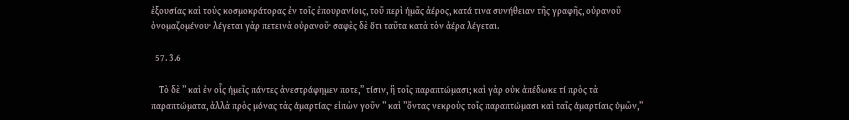ἐξουσίας καὶ τοὺς κοσμοκράτορας ἐν τοῖς ἐπουρανίοις, τοῦ περὶ ἡμᾶς ἀέρος, κατά τινα συνήθειαν τῆς γραφῆς, οὐρανοῦ ὀνομαζομένου· λέγεται γὰρ πετεινὰ οὐρανοῦ· σαφὲς δὲ ὅτι ταῦτα κατὰ τὸν ἀέρα λέγεται.

  57. 3.6

    Τὸ δὲ ” καὶ ἐν οἷς ἡμεῖς πάντες ἀνεστράφημεν ποτε,’’ τίσιν, ἣ τοῖς παραπτώμασι; καὶ γὰρ οὐκ ἀπέδωκε τί πρὸς τὰ παραπτώματα, ἀλλὰ πρὸς μόνας τὰς ἁμαρτίας· εἰπὼν γοῦν ” καὶ ”ὄντας νεκροὺς τοῖς παραπτώμασι καὶ ταῖς ἁμαρτίαις ὑμῶν,’’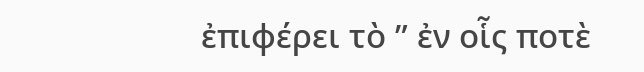ἐπιφέρει τὸ ” ἐν οἷς ποτὲ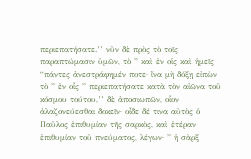περιεπατήσατε.’’ νῦν δὲ πρὸς τὸ τοῖς παραπτώμασιν ὑμῶν, τὸ ” καὶ ἐν οἱς καὶ ἡμεῖς “πάντες ἀνεστράφημέν ποτε· ἵνα μὴ δόξῃ εἰπὼν τὸ ” ἐν οἷς ” περιεπατήσατε κατὰ τὸν αἰῶνα τοῦ κόσμου τούτου,’’ δὲ ἀποσιωπῶν, οἷον ἀλαζονεύεσθαι δοκεῖν· οἶδε δέ τινα αὐτὸς ὁ Παῦλος ἐπιθυμίαν τῆς σαρκὸς, καὶ ἑτέραν ἐπιθυμίαν τοῦ πνεύματος, λέγων· ” ἡ σὰρξ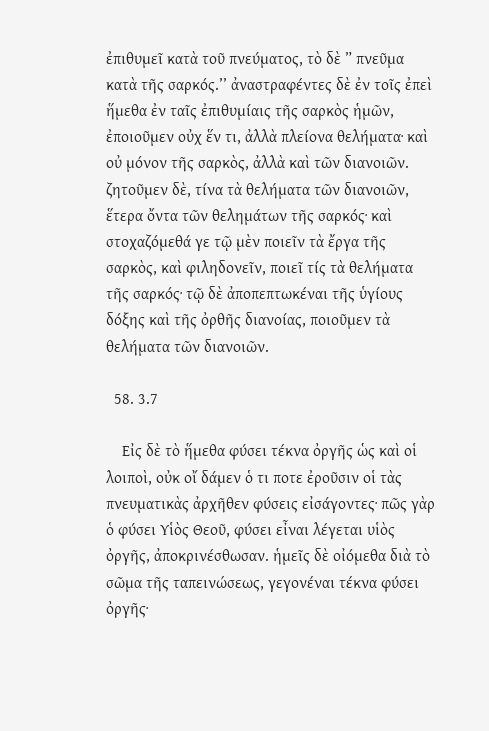ἐπιθυμεῖ κατὰ τοῦ πνεύματος, τὸ δὲ ” πνεῦμα κατὰ τῆς σαρκός.’’ ἀναστραφέντες δὲ ἐν τοῖς ἐπεὶ ἥμεθα ἐν ταῖς ἐπιθυμίαις τῆς σαρκὸς ἡμῶν, ἐποιοῦμεν οὐχ ἕν τι, ἀλλὰ πλείονα θελήματα· καὶ οὐ μόνον τῆς σαρκὸς, ἀλλὰ καὶ τῶν διανοιῶν. ζητοῦμεν δὲ, τίνα τὰ θελήματα τῶν διανοιῶν, ἕτερα ὄντα τῶν θελημάτων τῆς σαρκός· καὶ στοχαζόμεθά γε τῷ μὲν ποιεῖν τὰ ἔργα τῆς σαρκὸς, καὶ φιληδονεῖν, ποιεῖ τίς τὰ θελήματα τῆς σαρκός· τῷ δὲ ἀποπεπτωκέναι τῆς ὑγίους δόξης καὶ τῆς ὀρθῆς διανοίας, ποιοῦμεν τὰ θελήματα τῶν διανοιῶν.

  58. 3.7

    Εἰς δὲ τὸ ἥμεθα φύσει τέκνα ὀργῆς ὡς καὶ οἱ λοιποὶ, οὐκ οἴ δάμεν ὁ τι ποτε ἐροῦσιν οἱ τὰς πνευματικὰς ἀρχῆθεν φύσεις εἰσάγοντες· πῶς γὰρ ὁ φύσει Υἱὸς Θεοῦ, φύσει εἶναι λέγεται υἱὸς ὀργῆς, ἀποκρινέσθωσαν. ἡμεῖς δὲ οἰόμεθα διὰ τὸ σῶμα τῆς ταπεινώσεως, γεγονέναι τέκνα φύσει ὀργῆς·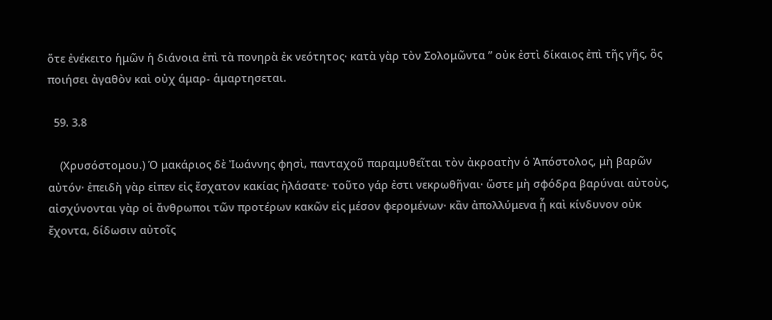ὅτε ἐνέκειτο ἡμῶν ἡ διάνοια ἐπὶ τὰ πονηρὰ ἐκ νεότητος· κατὰ γὰρ τὸν Σολομῶντα ” οὐκ ἐστὶ δίκαιος ἐπὶ τῆς γῆς, ὃς ποιήσει ἀγαθὸν καὶ οὐχ άμαρ- ἁμαρτησεται.

  59. 3.8

    (Χρυσόστομου.) Ὁ μακάριος δὲ Ἰωάννης φησὶ, πανταχοῦ παραμυθεῖται τὸν ἀκροατὴν ὁ Ἀπόστολος, μὴ βαρῶν αὐτόν· ἐπειδὴ γὰρ εἰπεν εἰς ἔσχατον κακίας ἠλάσατε· τοῦτο γάρ ἐστι νεκρωθῆναι· ὥστε μὴ σφόδρα βαρύναι αὐτοὺς, αἰσχύνονται γὰρ οἱ ἄνθρωποι τῶν προτέρων κακῶν εἰς μέσον φερομένων· κἂν ἀπολλύμενα ᾖ καὶ κίνδυνον οὐκ ἔχοντα, δίδωσιν αὐτοῖς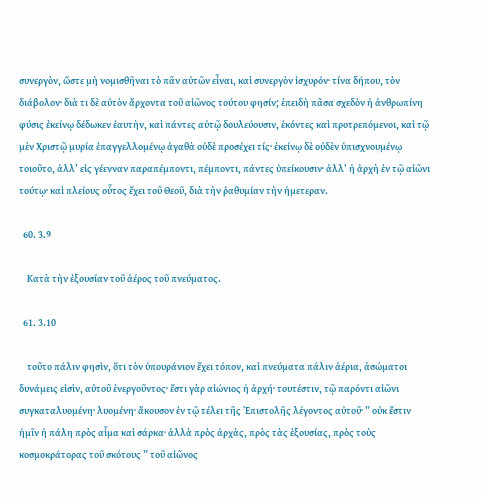συνεργὸν, ὥστε μὴ νομισθῆναι τὸ πᾶν αὐτῶν εἶναι, καὶ συνεργὸν ἰσχυρόν· τίνα δήπου, τὸν διάβολον· διὰ τι δὲ αὐτὸν ἄρχοντα τοῦ αἰῶνος τούτου φησίν; ἐπειδὴ πᾶσα σχεδὸν ἡ ἀνθρωπίνη φύσις ἐκείνῳ δέδωκεν ἑαυτὴν, καὶ πάντες αὐτῷ δουλεύουσιν, ἑκόντες καὶ προτρεπόμενοι, καὶ τῷ μὲν Χριστῷ μυρία ἐπαγγελλομένῳ ἀγαθὰ οὐδὲ προσέχει τίς· ἐκείνῳ δὲ οὐδὲν ὑπισχνουμένῳ τοιοῦτο, ἀλλ’ εἰς γέενναν παραπέμποντι, πέμποντι, πάντες ὑπείκουσιν· ἀλλ’ ἡ ἀρχὴ ἐν τῷ αἰῶνι τούτῳ· καὶ πλείους οὗτος ἔχει τοῦ Θεοῦ, διὰ τὴν ῥαθυμίαν τὴν ἡμετεραν.

  60. 3.9

    Κατὰ τὴν ἐξουσίαν τοῦ ἀέρος τοῦ πνεύματος.

  61. 3.10

    τοῦτο πάλιν φησὶν, ὅτι τὸν ὑπουράνιον ἔχει τόπον, καὶ πνεύματα πάλιν ἀέρια, ἀσώματοι δυνάμεις εἰσὶν, αὐτοῦ ἐνεργοῦντος· ἔστι γὰρ αἰώνιος ἡ ἀρχή· τουτέστιν, τῷ παρόντι αἰῶνι συγκαταλυομένη· λυομένη· ἄκουσον ἐν τῷ τέλει τῆς Ἐπιστολῆς λέγοντος αὐτοῦ· ” οὐκ ἔστιν ἡμῖν ἡ πάλη πρὸς αἷμα καὶ σάρκα· ἀλλὰ πρὸς ἀρχὰς, πρὸς τὰς ἐξουσίας, πρὸς τοὺς κοσμοκράτορας τοῦ σκότους ” τοῦ αἰῶνος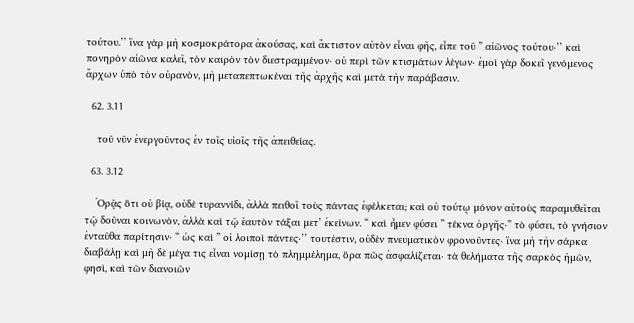τούτου.’’ ἵνα γὰρ μὴ κοσμοκράτορα ἀκούσας, καὶ ἄκτιστον αὐτὸν εἶναι φῆς, εἶπε τοῦ ” αἰῶνος τούτου·’’ καὶ πονηρὸν αἰῶνα καλεῖ, τὸν καιρὸν τὸν διεστραμμένον· οὐ περὶ τῶν κτισμάτων λέγων· ἐμοὶ γὰρ δοκεῖ γενόμενος ἄρχων ὑπὸ τὸν οὐρανὸν, μὴ μεταπεπτωκέναι τῆς ἀρχῆς καὶ μετὰ τὴν παράβασιν.

  62. 3.11

    τοῦ νῦν ἐνεργοῦντος ἐν τοῖς υἱοῖς τῆς ἀπειθείας.

  63. 3.12

    Ὁρᾷς ὅτι οὐ βίᾳ, οὐδὲ τυραννίδι, ἀλλὰ πειθοῖ τοὺς πάντας ἐφέλκεται; καὶ οὐ τούτῳ μόνον αὐτοὺς παραμυθεῖται τῷ δοῦναι κοινωνὸν, ἀλλὰ καὶ τῷ ἑαυτὸν τάξαι μετ’ ἐκείνων. “ καὶ ἦμεν φύσει ” τέκνα ὀργῆς·” τὸ φύσει, τὸ γνήσιον ἐνταῦθα παρίτησιν· “ ὡς καὶ ” οἱ λοιποὶ πάντες·’’ τουτέστιν, οὐδὲν πνευματικὸν φρονοῦντες· ἵνα μὴ τὴν σάρκα διαβάλῃ καὶ μὴ δὲ μέγα τις εἶναι νομίσῃ τὸ πλημμέλημα, ὅρα πῶς ἀσφαλίζεται· τὰ θελήματα τῆς σαρκὸς ἡμῶν, φησὶ, καὶ τῶν διανοιῶν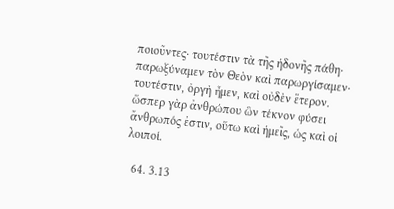ποιοῦντες· τουτέστιν τὰ τῆς ἡδονῆς πάθη· παρωξύναμεν τὸν Θεὸν καὶ παρωργίσαμεν· τουτέστιν, ὀργὴ ἦμεν, καὶ οὐδὲν ἕτερον. ὥσπερ γὰρ ἀνθρώπου ὣν τέκνον φύσει ἄνθρωπός ἐστιν, οὕτω καὶ ἡμεῖς, ὡς καὶ οἱ λοιποί.

  64. 3.13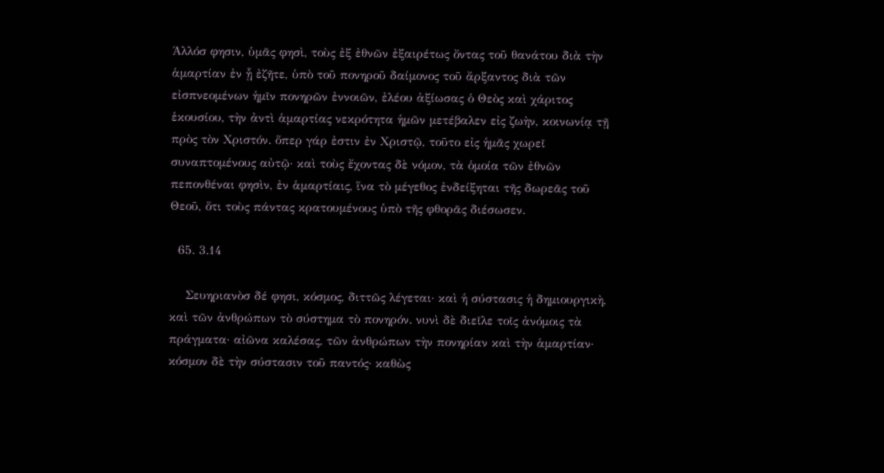Άλλόσ φησιν, ὑμᾶς φησὶ, τοὺς ἐξ ἐθνῶν ἐξαιρέτως ὄντας τοῦ θανάτου διὰ τὴν ἁμαρτίαν ἐν ᾗ ἐζῆτε, ὑπὸ τοῦ πονηροῦ δαίμονος τοῦ ἄρξαντος διὰ τῶν εἰσπνεομένων ἡμῖν πονηρῶν ἐννοιῶν, ἐλέου ἀξίωσας ὁ Θεὸς καὶ χάριτος ἑκουσίου, τὴν ἀντὶ ἁμαρτίας νεκρότητα ἡμῶν μετέβαλεν εἰς ζωὴν, κοινωνίᾳ τῇ πρὸς τὸν Χριστόν. ὅπερ γάρ ἐστιν ἐν Χριστῷ, τοῦτο εἰς ἡμᾶς χωρεῖ συναπτομένους αὐτῷ· καὶ τοὺς ἔχοντας δὲ νόμον, τὰ ὁμοία τῶν ἐθνῶν πεπονθέναι φησὶν, ἐν ἁμαρτίαις, ἵνα τὸ μέγεθος ἐνδείξηται τῆς δωρεᾶς τοῦ Θεοῦ, ὅτι τοὺς πάντας κρατουμένους ὑπὸ τῆς φθορᾶς διέσωσεν.

  65. 3.14

    Σευηριανὸσ δέ φησι, κόσμος, διττῶς λέγεται· καὶ ἡ σύστασις ἡ δημιουργικὴ, καὶ τῶν ἀνθρώπων τὸ σύστημα τὸ πονηρόν. νυνὶ δὲ διεῖλε τοῖς ἀνόμοις τὰ πράγματα· αἰῶνα καλέσας, τῶν ἀνθρώπων τὴν πονηρίαν καὶ τὴν ἁμαρτίαν· κόσμον δὲ τὴν σύστασιν τοῦ παντός· καθὼς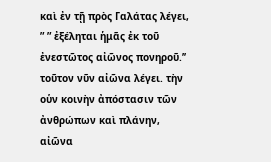καὶ ἐν τῇ πρὸς Γαλάτας λέγει, ” ” ἐξέληται ἡμᾶς ἐκ τοῦ ἐνεστῶτος αἰῶνος πονηροῦ.’’ τοῦτον νῦν αἰῶνα λέγει. τὴν οὑν κοινὴν ἀπόστασιν τῶν ἀνθρώπων καὶ πλάνην, αἰῶνα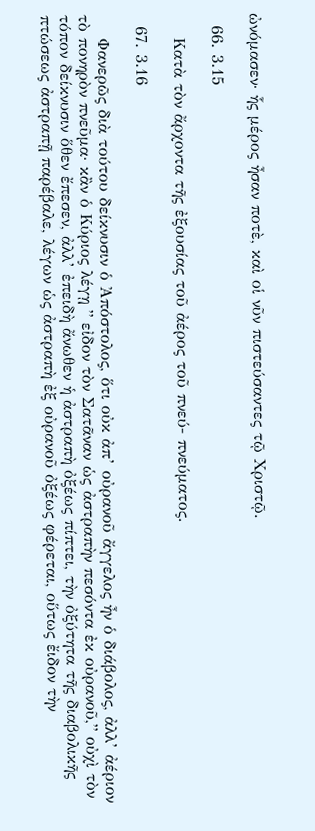ὠνόμασεν· ἧς μέρος ἦσαν ποτὲ, καὶ οἱ νῦν πιστεύσαντες τῷ Χριστῷ.

  66. 3.15

    Κατὰ τὸν ἄρχοντα τῆς ἐξουσίας τοῦ ἀέρος τοῦ πνεύ- πνεύματος.

  67. 3.16

    Φανερῶς διὰ τούτου δείκνυσιν ὁ Ἀπόστολος, ὅτι οὐκ ἀπ’ οὐρανοῦ ἄγγελος ἦν ὁ διάβολος, ἀλλ’ ἀέριον τὸ πονηρὸν πνεῦμα· κἂν ὁ Κύριος λέγῃ ” εἰδον τὸν Σατᾶναν ὡς ἀστραπὴν πεσόντα ἐκ οὐρανοῦ,” οὐχὶ τὸν τόπον δείκνυσιν ὅθεν ἔπεσεν, ἀλλ’ ἐπειδὴ ἄνωθεν ἡ ἀστραπὴ ὀξέως πίπτει, τὴν ὀξύτητα τῆς διαβολικῆς πτώσεως ἀστραπῇ παρέβαλε, λέγων ὡς ἀστραπὴ ἐξ οὐρανοῦ ὀξέως φέρεται, οὕτως ἔιδον τὴν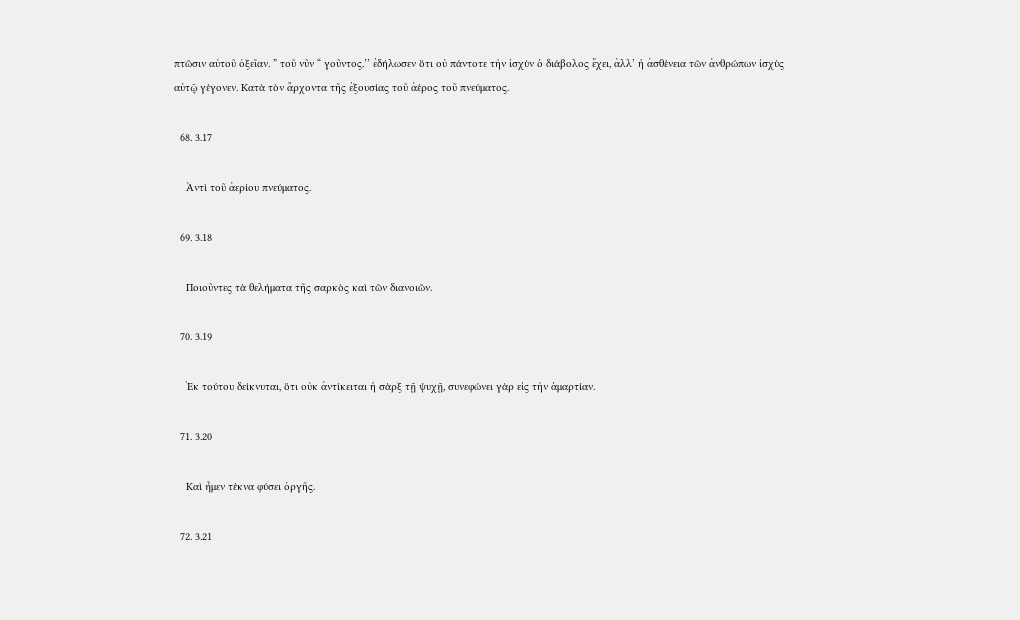πτῶσιν αὐτοῦ ὀξεῖαν. ” τοῦ νῦν “ γοῦντος.’’ ἐδήλωσεν ὅτι οὐ πάντοτε τὴν ἰσχὺν ὁ διάβολος ἔχει, ἀλλ’ ἡ ἀσθένεια τῶν ἀνθρώπων ἰσχὺς αὐτῷ γέγονεν. Κατὰ τὸν ἄρχοντα τῆς ἐξουσίας τοῦ ἀέρος τοῦ πνεύματος.

  68. 3.17

    Ἀντὶ τοῦ ἀερίου πνεύματος.

  69. 3.18

    Ποιοῦντες τὰ θελήματα τῆς σαρκὸς καὶ τῶν διανοιῶν.

  70. 3.19

    Ἐκ τούτου δείκνυται, ὅτι οὐκ ἀντίκειται ἡ σὰρξ τῇ ψυχῇ, συνεφώνει γὰρ εἰς τὴν ἁμαρτίαν.

  71. 3.20

    Καὶ ἦμεν τέκνα φύσει ὀργῆς.

  72. 3.21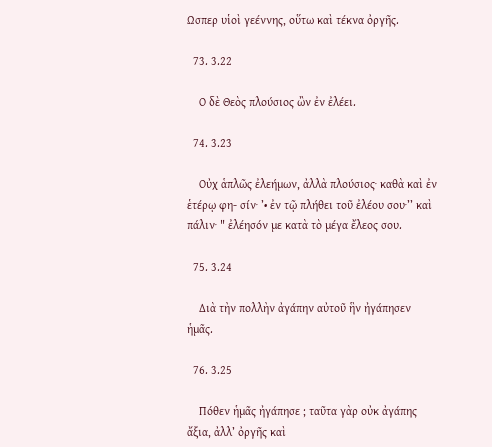Ωσπερ υἱοὶ γεέννης, οὕτω καὶ τέκνα ὀργῆς.

  73. 3.22

    Ο δὲ Θεὸς πλούσιος ὢν ἐν ἐλέει.

  74. 3.23

    Οὐχ ἁπλῶς ἐλεήμων, ἀλλὰ πλούσιος· καθὰ καὶ ἐν ἑτέρῳ φη- σίν· ’• ἐν τῷ πλήθει τοῦ ἐλέου σου·’’ καὶ πάλιν· " ἐλέησόν με κατὰ τὸ μέγα ἔλεος σου.

  75. 3.24

    Διὰ τὴν πολλὴν ἀγάπην αὐτοῦ ἣν ἠγάπησεν ἡμᾶς.

  76. 3.25

    Πόθεν ἡμᾶς ἠγάπησε ; ταῦτα γὰρ οὐκ ἀγάπης ἄξια, ἀλλ’ ὀργῆς καὶ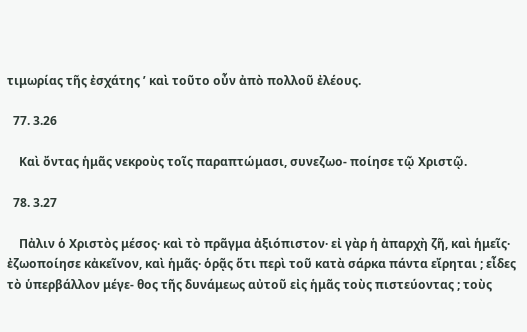τιμωρίας τῆς ἐσχάτης ’ καὶ τοῦτο οὖν ἀπὸ πολλοῦ ἐλέους.

  77. 3.26

    Καὶ ὄντας ἡμᾶς νεκροὺς τοῖς παραπτώμασι, συνεζωο- ποίησε τῷ Χριστῷ.

  78. 3.27

    Πἀλιν ὁ Χριστὸς μέσος· καὶ τὸ πρᾶγμα ἀξιόπιστον· εἰ γὰρ ἡ ἀπαρχὴ ζῆ, καὶ ἡμεῖς· ἐζωοποίησε κἀκεῖνον, καὶ ἡμᾶς· ὁρᾷς ὅτι περὶ τοῦ κατὰ σάρκα πάντα εἴρηται ; εἶδες τὸ ὑπερβάλλον μέγε- θος τῆς δυνάμεως αὐτοῦ εἰς ἡμᾶς τοὺς πιστεύοντας ; τοὺς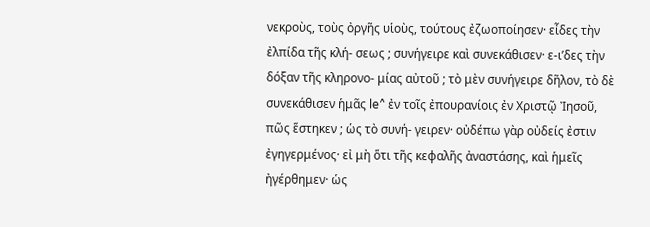νεκροὺς, τοὺς ὀργῆς υἱοὺς, τούτους ἐζωοποίησεν· εἶδες τὴν ἐλπίδα τῆς κλή- σεως ; συνήγειρε καὶ συνεκάθισεν· ε-ι’δες τὴν δόξαν τῆς κληρονο- μίας αὐτοῦ ; τὸ μὲν συνήγειρε δῆλον, τὸ δὲ συνεκάθισεν ἡμᾶς le^ ἐν τοῖς ἐπουρανίοις ἐν Χριστῷ Ἰησοῦ, πῶς ἕστηκεν ; ὡς τὸ συνή- γειρεν· οὐδέπω γὰρ οὐδείς ἐστιν ἐγηγερμένος· εἰ μὴ ὅτι τῆς κεφαλῆς ἀναστάσης, καὶ ἡμεῖς ἠγέρθημεν· ὡς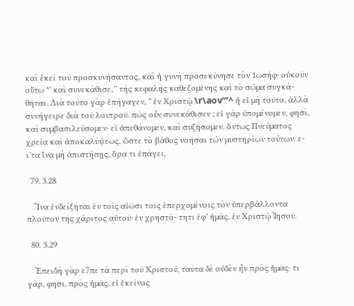καὶ ἐκεῖ τοῦ προσκυνήσαντος, καὶ ἡ γυνὴ προσεκύνησε τὸν 1ωσήφ· οὐκοῦν οὕτω *’ καὶ συνεκάθισε,’’ τῆς κεφαλῆς καθεζομένης καὶ τὸ σῶμα συγκά- θῆται. Διὰ τοῦτο γὰρ ἐπήγαγεν, " ἐν Χριστῷ \r\aov’’’^ ἣ εἰ μὴ τοῦτο, ἀλλὰ συνήγειρε διὰ τοῦ λουτροῦ. πῶς οὖν συνεκάθισεν ; εἰ γὰρ ὑπομένομεν, φησὶ, καὶ συμβασιλεύσομεν· εἰ ἀπεθάνομεν, καὶ συζήσομεν. ὄντως Πνεύματος χρεία καὶ ἀποκαλύψεως, ὥστε τὸ βάθος νοῆσαι τῶν μυστηρίων τούτων. ε-ι’τα ἵνα μὴ ἀπιστήσῃς, ὅρα τι ἐπάγει,

  79. 3.28

    Ἵνα ἐνδείξηται ἐν τοῖς αἰῶσι τοῖς ἐπερχομένοις τὸν ὑπερβάλλοντα πλοῦτον τῆς χάριτος αὐτοῦ· ἐν χρηστό- τητι ἐφ’ ἡμᾶς, ἐν Χριστῷ Ἰησοῦ.

  80. 3.29

    Ἐπειδὴ γὰρ ε7πε τὰ περὶ τοῦ Χριστοῦ, ταῦτα δὲ οὐδὲν ἦν πρὸς ἡμᾶς· τι γάρ, φησι, πρὸς ἡμᾶς, εἰ ἐκεῖνος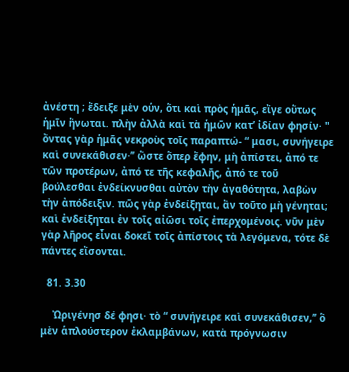ἀνέστη ; ἔδειξε μὲν οὑν, ὅτι καὶ πρὸς ἡμᾶς, εἴγε οὕτως ἡμῖν ἥνωται. πλὴν ἀλλὰ καὶ τὰ ἡμῶν κατ’ ἰδίαν φησίν· " ὄντας γὰρ ἡμᾶς νεκροὺς τοῖς παραπτώ- “ μασι, συνήγειρε καὶ συνεκάθισεν·’’ ὥστε ὅπερ ἔφην, μὴ ἀπίστει, ἀπό τε τῶν προτέρων, ἀπό τε τῆς κεφαλῆς, ἀπό τε τοῦ βούλεσθαι ἐνδείκνυσθαι αὐτὸν τὴν ἀγαθότητα, λαβὼν τὴν ἀπόδειξιν. πῶς γὰρ ἐνδείξηται, ἂν τοῦτο μὴ γένηται; καὶ ἐνδείξηται ἐν τοῖς αἰῶσι τοῖς ἐπερχομένοις. νῦν μὲν γὰρ λῆρος εἶναι δοκεῖ τοῖς ἀπίστοις τὰ λεγόμενα, τότε δὲ πάντες εἴσονται.

  81. 3.30

    Ὠριγένησ δέ φησι· τὸ “ συνήγειρε καὶ συνεκάθισεν,’’ ὃ μὲν ἁπλούστερον ἐκλαμβάνων, κατὰ πρόγνωσιν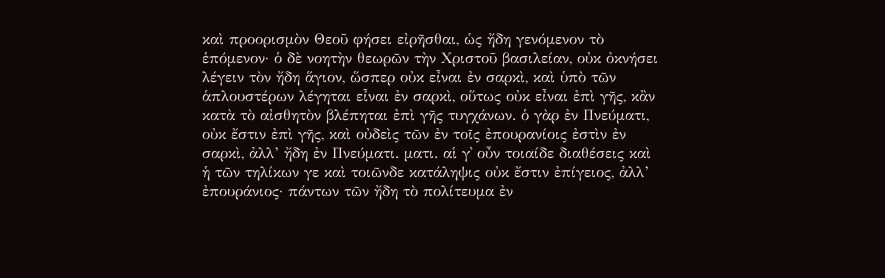καὶ προορισμὸν Θεοῦ φήσει εἰρῆσθαι, ὡς ἤδη γενόμενον τὸ ἑπόμενον· ὁ δὲ νοητὴν θεωρῶν τὴν Χριστοῦ βασιλείαν, οὐκ ὀκνήσει λέγειν τὸν ἤδη ἅγιον, ὥσπερ οὐκ εἶναι ἐν σαρκὶ, καὶ ὑπὸ τῶν ἁπλουστέρων λέγηται εἶναι ἐν σαρκὶ, οὕτως οὐκ εἶναι ἐπὶ γῆς, κἂν κατὰ τὸ αἰσθητὸν βλέπηται ἐπὶ γῆς τυγχάνων. ὁ γὰρ ἐν Πνεύματι, οὐκ ἔστιν ἐπὶ γῆς, καὶ οὐδεὶς τῶν ἐν τοῖς ἐπουρανίοις ἐστὶν ἐν σαρκὶ, ἀλλ’ ἤδη ἐν Πνεύματι. ματι. αἱ γ᾿ οὖν τοιαίδε διαθέσεις καὶ ἡ τῶν τηλίκων γε καὶ τοιῶνδε κατάληψις οὐκ ἔστιν ἐπίγειος, ἀλλ’ ἐπουράνιος· πάντων τῶν ἤδη τὸ πολίτευμα ἐν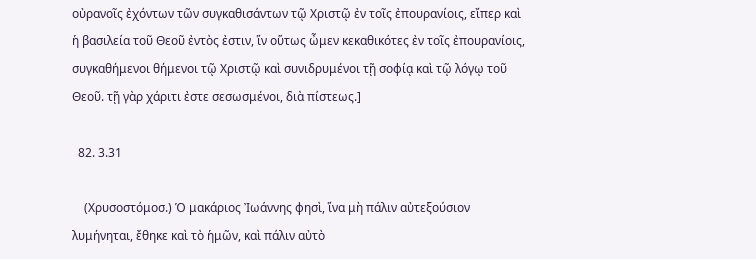οὐρανοῖς ἐχόντων τῶν συγκαθισάντων τῷ Χριστῷ ἐν τοῖς ἐπουρανίοις, εἴπερ καὶ ἡ βασιλεία τοῦ Θεοῦ ἐντὸς ἐστιν, ἵν οὕτως ὦμεν κεκαθικότες ἐν τοῖς ἐπουρανίοις, συγκαθήμενοι θήμενοι τῷ Χριστῷ καὶ συνιδρυμένοι τῇ σοφίᾳ καὶ τῷ λόγῳ τοῦ Θεοῦ. τῇ γὰρ χάριτι ἐστε σεσωσμένοι, διὰ πίστεως.]

  82. 3.31

    (Χρυσοστόμοσ.) Ὁ μακάριος Ἰωάννης φησὶ, ἵνα μὴ πάλιν αὐτεξούσιον λυμήνηται, ἔθηκε καὶ τὸ ἡμῶν, καὶ πάλιν αὐτὸ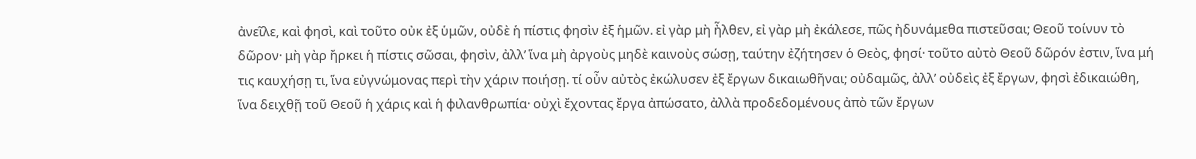ἀνεῖλε, καὶ φησὶ, καὶ τοῦτο οὐκ ἐξ ὑμῶν, οὐδὲ ἡ πίστις φησὶν ἐξ ἡμῶν. εἰ γὰρ μὴ ἦλθεν, εἰ γὰρ μὴ ἐκάλεσε, πῶς ἠδυνάμεθα πιστεῦσαι; Θεοῦ τοίνυν τὸ δῶρον· μὴ γὰρ ἤρκει ἡ πίστις σῶσαι, φησὶν, ἀλλ’ ἵνα μὴ ἀργοὺς μηδὲ καινοὺς σώσῃ, ταύτην ἐζήτησεν ὁ Θεὸς, φησί· τοῦτο αὐτὸ Θεοῦ δῶρόν ἐστιν, ἵνα μή τις καυχήσῃ τι, ἵνα εὐγνώμονας περὶ τὴν χάριν ποιήσῃ. τί οὖν αὐτὸς ἐκώλυσεν ἐξ ἔργων δικαιωθῆναι; οὐδαμῶς, ἀλλ’ οὐδεὶς ἐξ ἔργων, φησὶ ἐδικαιώθη, ἵνα δειχθῇ τοῦ Θεοῦ ἡ χάρις καὶ ἡ φιλανθρωπία· οὐχὶ ἔχοντας ἔργα ἀπώσατο, ἀλλὰ προδεδομένους ἀπὸ τῶν ἔργων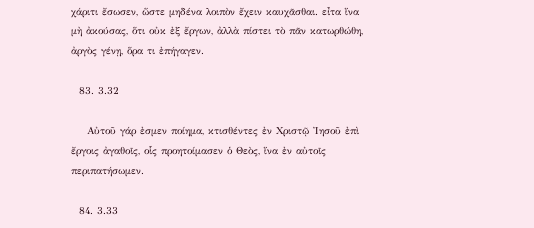χάριτι ἔσωσεν, ὥστε μηδένα λοιπὸν ἔχειν καυχᾶσθαι. εἶτα ἵνα μὴ ἀκούσας, ὅτι οὐκ ἐξ ἔργων, ἀλλὰ πίστει τὸ πᾶν κατωρθώθη, ἀργὸς γένῃ, ὅρα τι ἐπήγαγεν.

  83. 3.32

    Αὐτοῦ γάρ ἐσμεν ποίημα, κτισθέντες ἐν Χριστῷ Ἰησοῦ ἐπὶ ἔργοις ἀγαθοῖς, οἷς προητοίμασεν ὁ Θεὸς, ἵνα ἐν αὐτοῖς περιπατήσωμεν.

  84. 3.33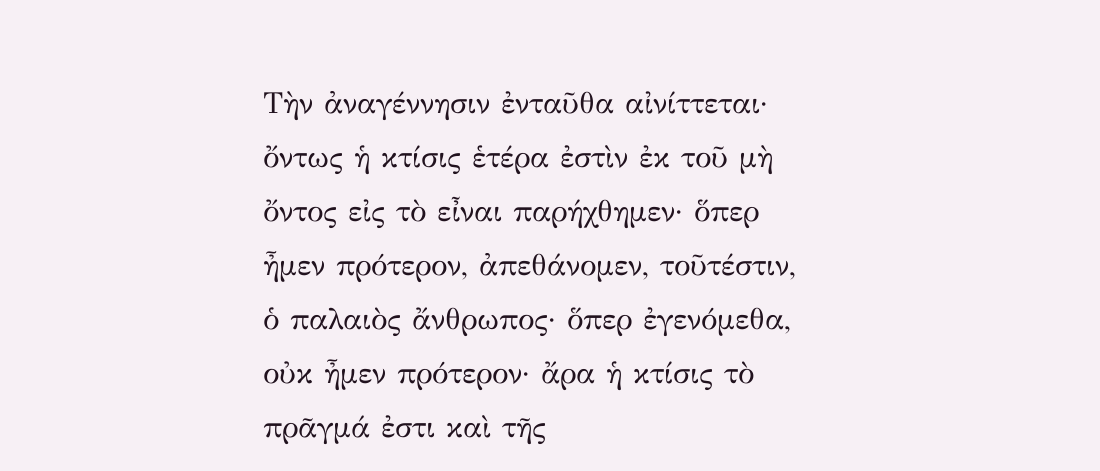Τὴν ἀναγέννησιν ἐνταῦθα αἰνίττεται· ὄντως ἡ κτίσις ἑτέρα ἐστὶν ἐκ τοῦ μὴ ὄντος εἰς τὸ εἶναι παρήχθημεν· ὅπερ ἦμεν πρότερον, ἀπεθάνομεν, τοῦτέστιν, ὁ παλαιὸς ἄνθρωπος· ὅπερ ἐγενόμεθα, οὐκ ἦμεν πρότερον· ἄρα ἡ κτίσις τὸ πρᾶγμά ἐστι καὶ τῆς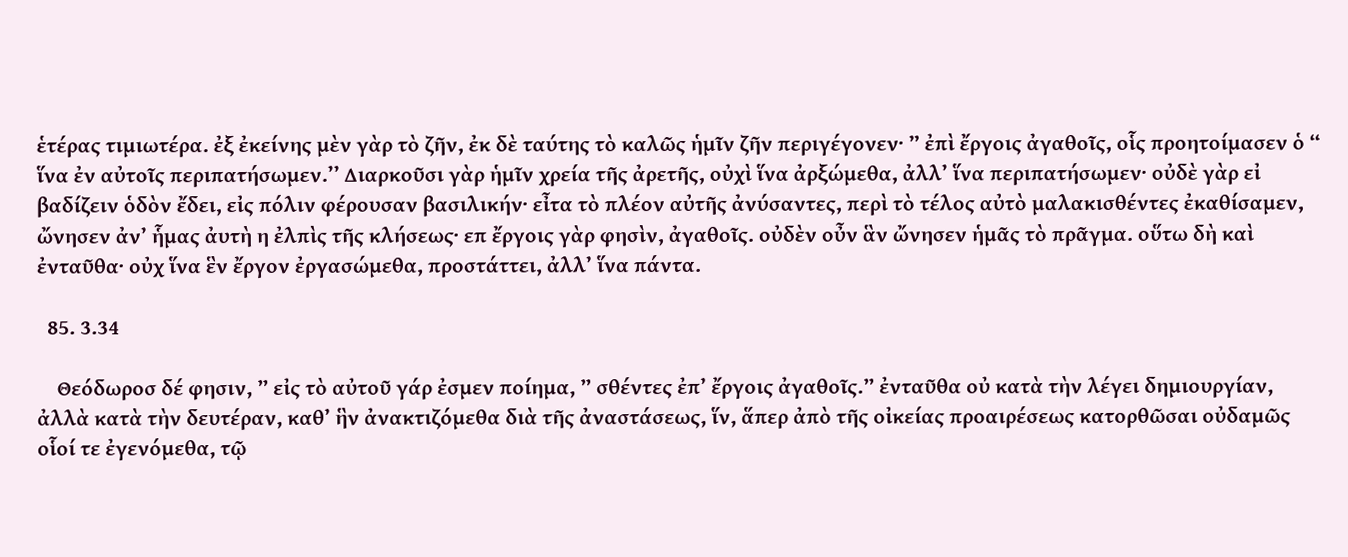ἑτέρας τιμιωτέρα. ἐξ ἐκείνης μὲν γὰρ τὸ ζῆν, ἐκ δὲ ταύτης τὸ καλῶς ἡμῖν ζῆν περιγέγονεν· ” ἐπὶ ἔργοις ἀγαθοῖς, οἷς προητοίμασεν ὁ “ ἵνα ἐν αὐτοῖς περιπατήσωμεν.’’ Διαρκοῦσι γὰρ ἡμῖν χρεία τῆς ἀρετῆς, οὐχὶ ἵνα ἀρξώμεθα, ἀλλ’ ἵνα περιπατήσωμεν· οὐδὲ γὰρ εἰ βαδίζειν ὁδὸν ἔδει, εἰς πόλιν φέρουσαν βασιλικήν· εἶτα τὸ πλέον αὐτῆς ἀνύσαντες, περὶ τὸ τέλος αὐτὸ μαλακισθέντες ἐκαθίσαμεν, ὤνησεν ἀν’ ἧμας ἀυτὴ η ἐλπὶς τῆς κλήσεως· επ ἔργοις γὰρ φησὶν, ἀγαθοῖς. οὐδὲν οὖν ἃν ὤνησεν ἡμᾶς τὸ πρᾶγμα. οὕτω δὴ καὶ ἐνταῦθα· οὐχ ἵνα ἓν ἔργον ἐργασώμεθα, προστάττει, ἀλλ’ ἵνα πάντα.

  85. 3.34

    Θεόδωροσ δέ φησιν, ” εἰς τὸ αὐτοῦ γάρ ἐσμεν ποίημα, ” σθέντες ἐπ’ ἔργοις ἀγαθοῖς.” ἐνταῦθα οὐ κατὰ τὴν λέγει δημιουργίαν, ἀλλὰ κατὰ τὴν δευτέραν, καθ’ ἣν ἀνακτιζόμεθα διὰ τῆς ἀναστάσεως, ἵν, ἅπερ ἀπὸ τῆς οἰκείας προαιρέσεως κατορθῶσαι οὐδαμῶς οἷοί τε ἐγενόμεθα, τῷ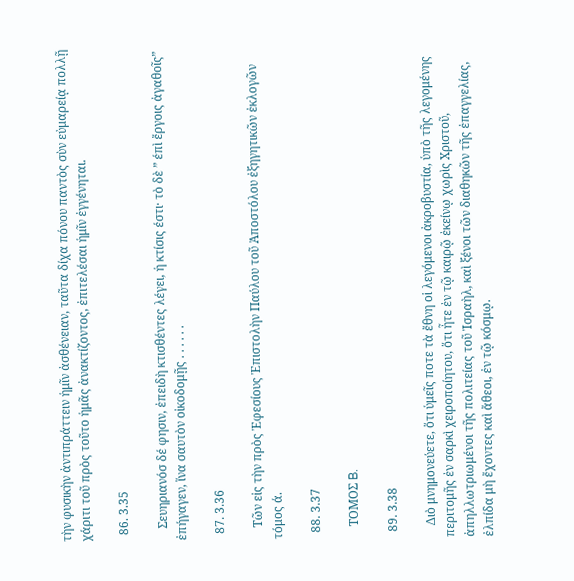τὴν φυσικὴν ἀντιπράττειν ἡμῖν ἀσθένειαν, ταῦτα δίχα πόνου παντὸς σὺν εὐμαρείᾳ πολλῇ χάριτι τοῦ πρὸς τοῦτο ἡμᾶς ἀνακτίζοντος, ἐπιτελέσαι ἡμῖν ἐγγένηται.

  86. 3.35

    Σευηριανόσ δέ φησιν, ἐπειδὴ κτισθέντες λέγει, ἡ κτίσις έστι· τὸ δὲ ” έπὶ ἔργοις ἀγαθοῖς” ἐπήγαγεν, ἵνα σαυτὸν οἰκοδομῇς . . . . . .

  87. 3.36

    Τῶν εἰς τὴν πρὸς Ἐφεσίους Ἐπιστολὴν Παύλου τοῦ Ἀποστόλου ἐξηγητικῶν ἐκλογῶν τόμος ά.

  88. 3.37

    ΤΟΜΟΣ B.

  89. 3.38

    Διὸ μνημονεύετε, ὅτι ὑμεῖς ποτε τὰ ἔθνη οἱ λεγόμενοι ἀκροβυστία, ὑπὸ τῆς λεγομένης περιτομῆς ἐν σαρκὶ χειροποίητου, ὅτι ἦτε ἐν τῷ καιρῷ ἐκείνῳ χωρὶς Χριστοῦ, ἀπηλλωτριωμένοι τῆς πολιτείας τοῦ Ἰσραὴλ, καὶ ξένοι τῶν διαθηκῶν τῆς ἐπαγγελίας, ἐλπίδα μὴ ἔχοντες καὶ ἄθεοι, ἐν τῷ κόσμῳ.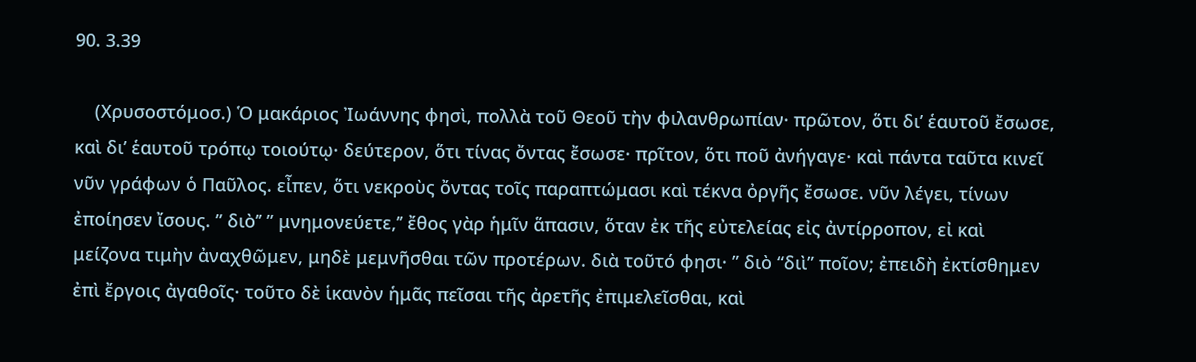90. 3.39

    (Χρυσοστόμοσ.) Ὁ μακάριος Ἰωάννης φησὶ, πολλὰ τοῦ Θεοῦ τὴν φιλανθρωπίαν· πρῶτον, ὅτι δι’ ἑαυτοῦ ἔσωσε, καὶ δι’ ἑαυτοῦ τρόπῳ τοιούτῳ· δεύτερον, ὅτι τίνας ὄντας ἔσωσε· πρῖτον, ὅτι ποῦ ἀνήγαγε· καὶ πάντα ταῦτα κινεῖ νῦν γράφων ὁ Παῦλος. εἶπεν, ὅτι νεκροὺς ὄντας τοῖς παραπτώμασι καὶ τέκνα ὀργῆς ἔσωσε. νῦν λέγει, τίνων ἐποίησεν ἴσους. ” διὸ’’ ” μνημονεύετε,’’ ἔθος γὰρ ἡμῖν ἅπασιν, ὅταν ἐκ τῆς εὐτελείας εἰς ἀντίρροπον, εἰ καὶ μείζονα τιμὴν ἀναχθῶμεν, μηδὲ μεμνῆσθαι τῶν προτέρων. διὰ τοῦτό φησι· ” διὸ “διὶ” ποῖον; ἐπειδὴ ἐκτίσθημεν ἐπὶ ἔργοις ἀγαθοῖς· τοῦτο δὲ ἱκανὸν ἡμᾶς πεῖσαι τῆς ἀρετῆς ἐπιμελεῖσθαι, καὶ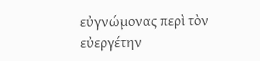εὐγνώμονας περὶ τὸν εὐεργέτην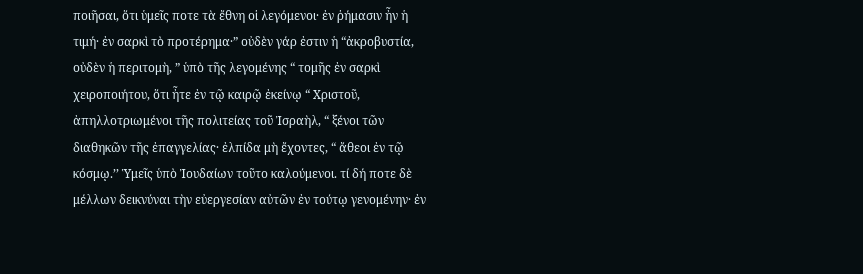ποιῆσαι, ὅτι ὑμεῖς ποτε τὰ ἔθνη οἱ λεγόμενοι· ἐν ῥήμασιν ἦν ἡ τιμή· ἐν σαρκὶ τὸ προτέρημα·” οὐδὲν γάρ ἐστιν ἡ “ἀκροβυστία, οὐδὲν ἡ περιτομὴ, ” ὑπὸ τῆς λεγομένης “ τομῆς ἐν σαρκὶ χειροποιήτου, ὅτι ἦτε ἐν τῷ καιρῷ ἐκείνῳ “ Χριστοῦ, ἀπηλλοτριωμένοι τῆς πολιτείας τοῦ Ἰσραὴλ, “ ξένοι τῶν διαθηκῶν τῆς ἐπαγγελίας· ἐλπίδα μὴ ἔχοντες, “ ἄθεοι ἐν τῷ κόσμῳ.’’ Ὑμεῖς ὑπὸ Ἰουδαίων τοῦτο καλούμενοι. τί δή ποτε δὲ μέλλων δεικνύναι τὴν εὐεργεσίαν αὐτῶν ἐν τούτῳ γενομένην· ἐν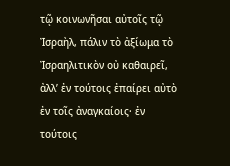τῷ κοινωνῆσαι αὐτοῖς τῷ Ἰσραὴλ, πάλιν τὸ ἀξίωμα τὸ Ἰσραηλιτικὸν οὐ καθαιρεῖ, ἀλλ’ ἐν τούτοις ἐπαίρει αὐτὸ ἐν τοῖς ἀναγκαίοις· ἐν τούτοις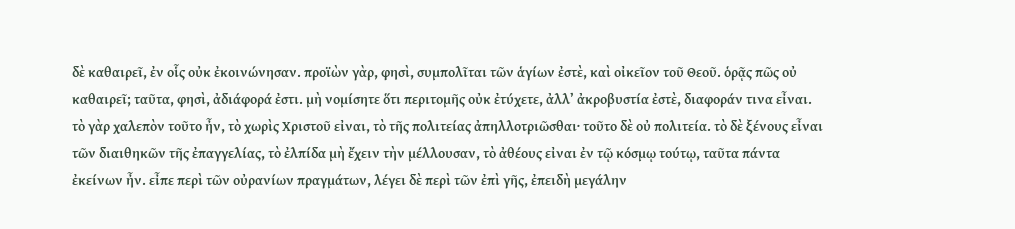δὲ καθαιρεῖ, ἐν οἷς οὐκ ἐκοινώνησαν. προϊὼν γὰρ, φησὶ, συμπολῖται τῶν ἁγίων ἐστὲ, καὶ οἰκεῖον τοῦ Θεοῦ. ὁρᾷς πῶς οὐ καθαιρεῖ; ταῦτα, φησὶ, ἀδιάφορά ἐστι. μὴ νομίσητε ὅτι περιτομῆς οὐκ ἐτύχετε, ἀλλ’ ἀκροβυστία ἐστὲ, διαφοράν τινα εἶναι. τὸ γὰρ χαλεπὸν τοῦτο ἦν, τὸ χωρὶς Χριστοῦ εἰναι, τὸ τῆς πολιτείας ἀπηλλοτριῶσθαι· τοῦτο δὲ οὐ πολιτεία. τὸ δὲ ξένους εἶναι τῶν διαιθηκῶν τῆς ἐπαγγελίας, τὸ ἐλπίδα μὴ ἔχειν τὴν μέλλουσαν, τὸ ἀθέους εἰναι ἐν τῷ κόσμῳ τούτῳ, ταῦτα πάντα ἐκείνων ἦν. εἶπε περὶ τῶν οὐρανίων πραγμάτων, λέγει δὲ περὶ τῶν ἐπὶ γῆς, ἐπειδὴ μεγάλην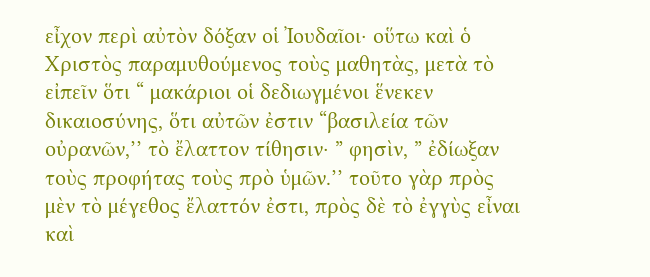εἶχον περὶ αὐτὸν δόξαν οἱ Ἰουδαῖοι· οὕτω καὶ ὁ Χριστὸς παραμυθούμενος τοὺς μαθητὰς, μετὰ τὸ εἰπεῖν ὅτι “ μακάριοι οἱ δεδιωγμένοι ἕνεκεν δικαιοσύνης, ὅτι αὐτῶν ἐστιν “βασιλεία τῶν οὐρανῶν,’’ τὸ ἔλαττον τίθησιν· ” φησὶν, ” ἐδίωξαν τοὺς προφήτας τοὺς πρὸ ὑμῶν.’’ τοῦτο γὰρ πρὸς μὲν τὸ μέγεθος ἔλαττόν ἐστι, πρὸς δὲ τὸ ἐγγὺς εἶναι καὶ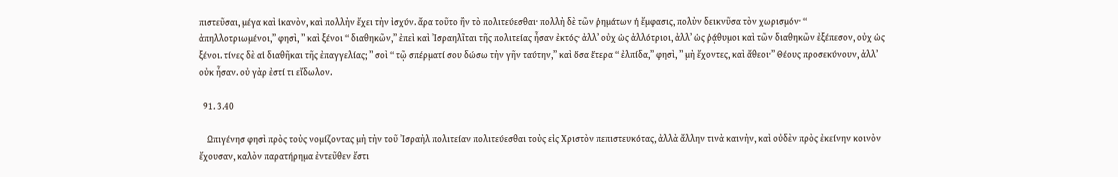πιστεῦσαι, μέγα καὶ ἱκανὸν, καὶ πολλὴν ἔχει τὴν ἰσχύν. ἄρα τοῦτο ἢν τὸ πολιτεύεσθαι· πολλὴ δὲ τῶν ῥημάτων ἡ ἔμφασις, πολὺν δεικνῦσα τὸν χωρισμόν· “ ἀπηλλοτριωμένοι,’’ φησὶ, ” καὶ ξένοι “ διαθηκῶν,’’ ἐπεὶ καὶ Ἰσραηλῖται τῆς πολιτείας ἦσαν ἐκτός· ἀλλ’ οὐχ ὡς ἀλλότριοι, ἀλλ’ ὡς ῥᾴθυμοι καὶ τῶν διαθηκῶν ἐξέπεσον, οὐχ ὡς ξένοι. τίνες δὲ αἱ διαθῆκαι τῆς ἐπαγγελίας; ” σοὶ “ τῷ σπέρματί σου δώσω τὴν γῆν ταύτην,’’ καὶ ὅσα ἕτερα “ ἐλπίδα,’’ φησὶ, ” μὴ ἔχοντες, καὶ ἄθεοι·’’ Θέους προσεκύνουν, ἀλλ’ οὐκ ἦσαν. οὐ γὰρ ἐστί τι εἴδωλον.

  91. 3.40

    Ωπιγένησ φησὶ πρὸς τοὺς νομίζοντας μὴ τὴν τοῦ Ἰσραὴλ πολιτείαν πολιτεύεσθαι τοὺς εἰς Χριστὸν πεπιστευκότας, ἀλλὰ ἄλλην τινὰ καινὴν, καὶ οὐδὲν πρὸς ἐκείνην κοινὸν ἔχουσαν, καλὸν παρατήρημα ἐντεῦθεν ἔστι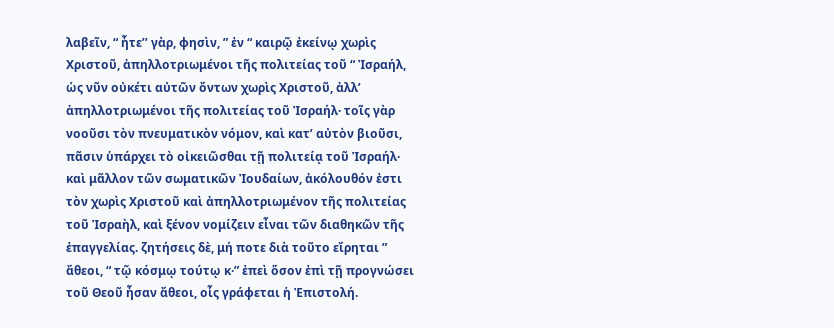λαβεῖν, “ ἦτε’’ γὰρ, φησὶν, ” ἐν “ καιρῷ ἐκείνῳ χωρὶς Χριστοῦ, ἀπηλλοτριωμένοι τῆς πολιτείας τοῦ “ Ἰσραήλ, ὡς νῦν οὐκέτι αὐτῶν ὄντων χωρὶς Χριστοῦ, ἀλλ’ ἀπηλλοτριωμένοι τῆς πολιτείας τοῦ Ἰσραήλ· τοῖς γὰρ νοοῦσι τὸν πνευματικὸν νόμον, καὶ κατ’ αὐτὸν βιοῦσι, πᾶσιν ὑπάρχει τὸ οἰκειῶσθαι τῇ πολιτείᾳ τοῦ Ἰσραήλ· καὶ μᾶλλον τῶν σωματικῶν Ἰουδαίων, ἀκόλουθόν ἐστι τὸν χωρὶς Χριστοῦ καὶ ἀπηλλοτριωμένον τῆς πολιτείας τοῦ Ἰσραὴλ, καὶ ξένον νομίζειν εἶναι τῶν διαθηκῶν τῆς ἐπαγγελίας. ζητήσεις δὲ, μή ποτε διὰ τοῦτο εἴρηται ” ἄθεοι, “ τῷ κόσμῳ τούτῳ κ·” ἐπεὶ ὅσον ἐπὶ τῇ προγνώσει τοῦ Θεοῦ ἦσαν ἄθεοι, οἷς γράφεται ἡ Ἐπιστολή.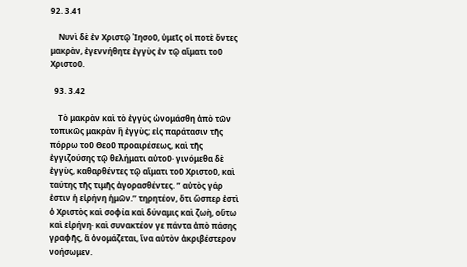92. 3.41

    Νυνὶ δὲ ἐν Χριστῷ Ἰησοῦ, ὑμεῖς οἱ ποτὲ ὄντες μακρὰν, ἐγεννήθητε ἐγγὺς ἐν τῷ αἵματι τοῦ Χριστοῦ.

  93. 3.42

    Τὸ μακρὰν καὶ τὸ ἐγγὺς ὠνομάσθη ἀπὸ τῶν τοπικῶς μακρὰν ἣ ἐγγὺς; εἰς παράτασιν τῆς πόρρω τοῦ Θεοῦ προαιρέσεως, καὶ τῆς ἐγγιζούσης τῷ θελήματι αὐτοῦ· γινόμεθα δὲ ἐγγὺς, καθαρθέντες τῷ αἵματι τοῦ Χριστοῦ, καὶ ταύτης τῆς τιμῆς ἀγορασθέντες. ” αὐτὸς γάρ ἐστιν ἡ εἰρήνη ἡμῶν.’’ τηρητέον, ὅτι ὥσπερ ἐστὶ ὁ Χριστὸς καὶ σοφία καὶ δύναμις καὶ ζωὴ, οὕτω καὶ εἰρήνη· καὶ συνακτέον γε πάντα ἀπὸ πάσης γραφῆς, ἃ ὀνομάζεται, ἵνα αὐτὸν ἀκριβέστερον νοήσωμεν.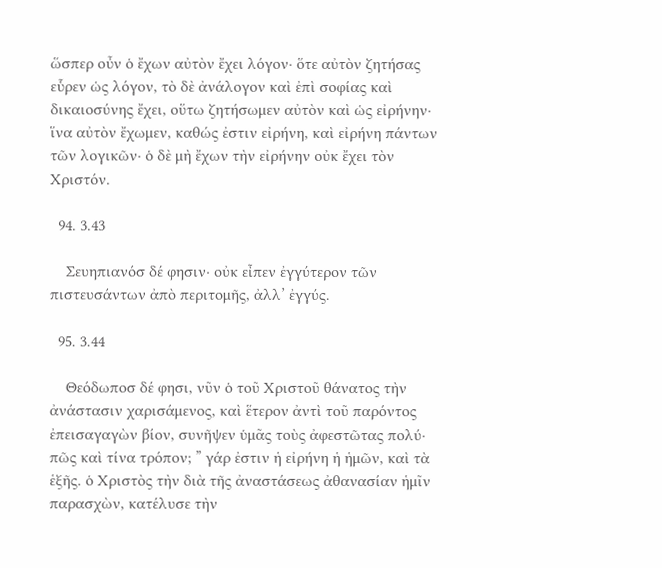ὥσπερ οὖν ὁ ἔχων αὐτὸν ἔχει λόγον· ὅτε αὐτὸν ζητήσας εὗρεν ὡς λόγον, τὸ δὲ ἀνάλογον καὶ ἐπὶ σοφίας καὶ δικαιοσύνης ἔχει, οὕτω ζητήσωμεν αὐτὸν καὶ ὡς εἰρήνην· ἵνα αὐτὸν ἔχωμεν, καθώς ἐστιν εἰρήνη, καὶ εἰρήνη πάντων τῶν λογικῶν· ὁ δὲ μὴ ἔχων τὴν εἰρήνην οὐκ ἔχει τὸν Χριστόν.

  94. 3.43

    Σευηπιανόσ δέ φησιν· οὐκ εἶπεν ἐγγύτερον τῶν πιστευσάντων ἀπὸ περιτομῆς, ἀλλ’ ἐγγύς.

  95. 3.44

    Θεόδωποσ δέ φησι, νῦν ὁ τοῦ Χριστοῦ θάνατος τὴν ἀνάστασιν χαρισάμενος, καὶ ἕτερον ἀντὶ τοῦ παρόντος ἐπεισαγαγὼν βίον, συνῆψεν ὑμᾶς τοὺς ἀφεστῶτας πολύ· πῶς καὶ τίνα τρόπον; ” γάρ ἐστιν ἡ εἰρήνη ἡ ἡμῶν, καὶ τὰ ἑξῆς. ὁ Χριστὸς τὴν διὰ τῆς ἀναστάσεως ἀθανασίαν ἡμῖν παρασχὼν, κατέλυσε τὴν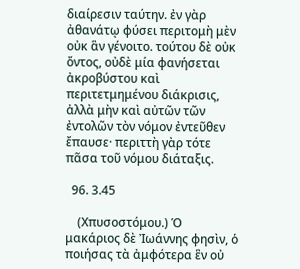διαίρεσιν ταύτην. ἐν γὰρ ἀθανάτῳ φύσει περιτομὴ μὲν οὐκ ἃν γένοιτο. τούτου δὲ οὐκ ὄντος, οὐδὲ μία φανήσεται ἀκροβύστου καὶ περιτετμημένου διάκρισις, ἀλλὰ μὴν καὶ αὐτῶν τῶν ἐντολῶν τὸν νόμον ἐντεῦθεν ἔπαυσε· περιττὴ γὰρ τότε πᾶσα τοῦ νόμου διάταξις.

  96. 3.45

    (Χπυσοστόμου.) Ὁ μακάριος δὲ Ἰωάννης φησὶν, ὁ ποιήσας τὰ ἀμφότερα ἓν οὐ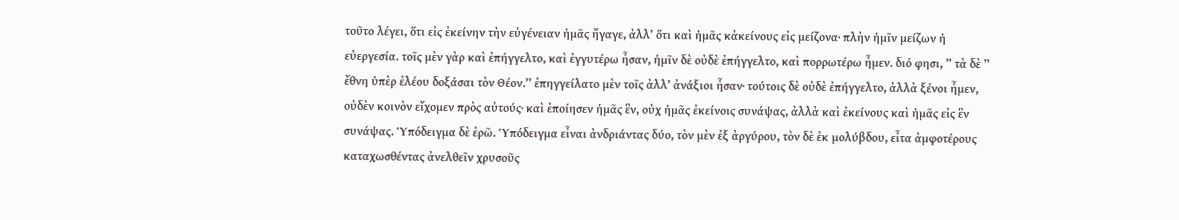τοῦτο λέγει, ὅτι εἰς ἐκείνην τὴν εὐγένειαν ἡμᾶς ἤγαγε, ἀλλ’ ὅτι καὶ ἡμᾶς κἀκείνους εἰς μείζονα· πλὴν ἡμῖν μείζων ἡ εὐεργεσία. τοῖς μὲν γὰρ καὶ ἐπήγγελτο, καὶ ἐγγυτέρω ἦσαν, ἡμῖν δὲ οὐδὲ ἐπήγγελτο, καὶ πορρωτέρω ἦμεν. διό φησι, ” τὰ δὲ ” ἔθνη ὑπὲρ ἐλέου δοξάσαι τὸν Θέον.’’ ἐπηγγείλατο μὲν τοῖς ἀλλ’ ἀνάξιοι ἦσαν· τούτοις δὲ οὐδὲ ἐπήγγελτο, ἀλλὰ ξένοι ἦμεν, οὐδὲν κοινὸν εἴχομεν πρὸς αὐτούς· καὶ ἐποίησεν ἡμᾶς ἓν, οὐχ ἡμᾶς ἐκείνοις συνάψας, ἀλλὰ καὶ ἐκείνους καὶ ἡμᾶς εἰς ἓν συνάψας. Ὑπόδειγμα δὲ ἐρῶ. Ὑπόδειγμα εἶναι ἀνδριάντας δύο, τὸν μὲν ἐξ ἀργύρου, τὸν δὲ ἐκ μολύβδου, εἶτα ἀμφοτέρους καταχωσθέντας ἀνελθεῖν χρυσοῦς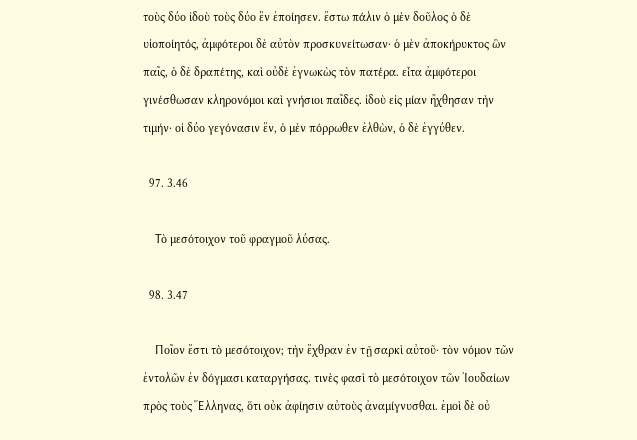τοὺς δύο ἰδοὺ τοὺς δύο ἓν ἐποίησεν. ἔστω πάλιν ὁ μὲν δοῦλος ὁ δὲ υἱοποίητός, ἀμφότεροι δὲ αὐτὸν προσκυνείτωσαν· ὁ μὲν ἀποκήρυκτος ὣν παῖς, ὁ δὲ δραπέτης, καὶ οὐδὲ ἐγνωκὼς τὸν πατέρα. εἶτα ἀμφότεροι γινέσθωσαν κληρονόμοι καὶ γνήσιοι παῖδες. ἰδοὺ εἰς μίαν ἤχθησαν τὴν τιμήν· οἱ δύο γεγόνασιν ἕν, ὁ μὲν πόρρωθεν ἐλθὼν, ὁ δὲ ἐγγύθεν.

  97. 3.46

    Τὸ μεσότοιχον τοῦ φραγμοῦ λύσας.

  98. 3.47

    Ποῖον ἔστι τὸ μεσότοιχον; τὴν ἔχθραν ἐν τῇ σαρκὶ αὐτοῦ· τὸν νόμον τῶν ἐντολῶν ἐν δόγμασι καταργήσας. τινὲς φασὶ τὸ μεσότοιχον τῶν Ἰουδαίων πρὸς τοὺς Ἕλληνας, ὅτι οὐκ ἀφίησιν αὐτοὺς ἀναμίγνυσθαι. ἐμοὶ δὲ οὐ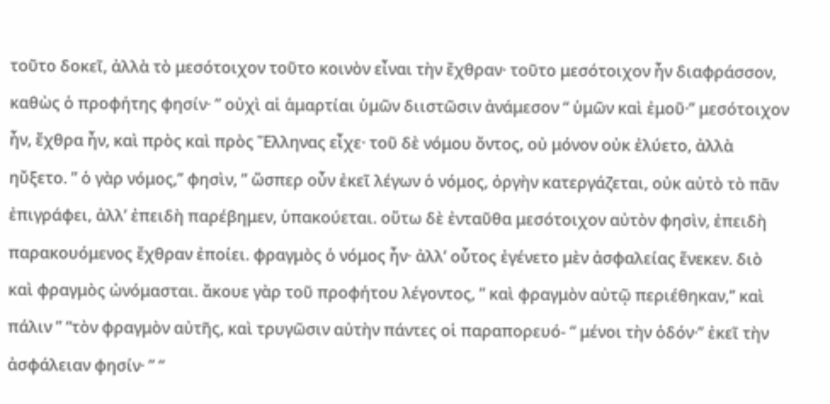τοῦτο δοκεῖ, ἀλλὰ τὸ μεσότοιχον τοῦτο κοινὸν εἶναι τὴν ἔχθραν· τοῦτο μεσότοιχον ἦν διαφράσσον, καθὼς ὁ προφήτης φησίν· ” οὐχὶ αἱ ἁμαρτίαι ὑμῶν διιστῶσιν ἀνάμεσον “ ὑμῶν καὶ ἐμοῦ·’’ μεσότοιχον ἦν, ἔχθρα ἦν, καὶ πρὸς καὶ πρὸς Ἕλληνας εἶχε· τοῦ δὲ νόμου ὄντος, οὐ μόνον οὐκ ἐλύετο, ἀλλὰ ηὔξετο. ” ὁ γὰρ νόμος,’’ φησὶν, ” ὥσπερ οὖν ἐκεῖ λέγων ὁ νόμος, ὀργὴν κατεργάζεται, οὐκ αὐτὸ τὸ πᾶν ἐπιγράφει, ἀλλ’ ἐπειδὴ παρέβημεν, ὑπακούεται. οὕτω δὲ ἐνταῦθα μεσότοιχον αὐτὸν φησὶν, ἐπειδὴ παρακουόμενος ἔχθραν ἐποίει. φραγμὸς ὁ νόμος ἦν· ἀλλ’ οὗτος ἐγένετο μὲν ἀσφαλείας ἕνεκεν. διὸ καὶ φραγμὸς ὠνόμασται. ἄκουε γὰρ τοῦ προφήτου λέγοντος, ” καὶ φραγμὸν αὐτῷ περιέθηκαν,’’ καὶ πάλιν ” “τὸν φραγμὸν αὐτῆς, καὶ τρυγῶσιν αὐτὴν πάντες οἱ παραπορευό- “ μένοι τὴν ὁδόν·’’ ἐκεῖ τὴν ἀσφάλειαν φησίν· ” “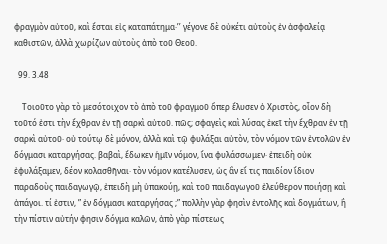φραγμὸν αὐτοῦ, καὶ ἔσται εἰς καταπάτημα·’’ γέγονε δὲ οὐκέτι αὐτοὺς ἐν ἀσφαλείᾳ καθιστῶν, ἀλλὰ χωρίζων αὐτοὺς ἀπὸ τοῦ Θεοῦ.

  99. 3.48

    Τοιοῦτο γὰρ τὸ μεσότοιχον τὸ ἀπὸ τοῦ φραγμοῦ ὅπερ ἔλυσεν ὁ Χριστὸς, οἶον δὴ τοῦτό ἐστι τὴν ἔχθραν ἐν τῇ σαρκὶ αὐτοῦ. πῶς; σφαγεὶς καὶ λύσας ἐκεῖ τὴν ἔχθραν ἐν τῇ σαρκὶ αὐτοῦ· οὐ τούτῳ δὲ μόνον, ἀλλὰ καὶ τῷ φυλάξαι αὐτὸν, τὸν νόμον τῶν ἐντολῶν ἐν δόγμασι καταργήσας. βαβαὶ, ἔδωκεν ἡμῖν νόμον, ἵνα φυλάσσωμεν· ἐπειδὴ οὐκ ἐφυλάξαμεν, δέον κολασθῆναι· τὸν νόμον κατέλυσεν, ὡς ἃν εἴ τις παιδίον ἴδιον παραδοὺς παιδαγωγῷ, ἐπειδὴ μὴ ὑπακούῃ, καὶ τοῦ παιδαγωγοῦ ἐλεύθερον ποιήσῃ καὶ ἀπάγοι. τί ἐστιν, ” ἐν δόγμασι καταργήσας ;” πολλὴν γὰρ φησὶν ἐντολῆς καὶ δογμάτων, ἣ τὴν πίστιν αὐτήν φησιν δόγμα καλῶν, ἀπὸ γὰρ πίστεως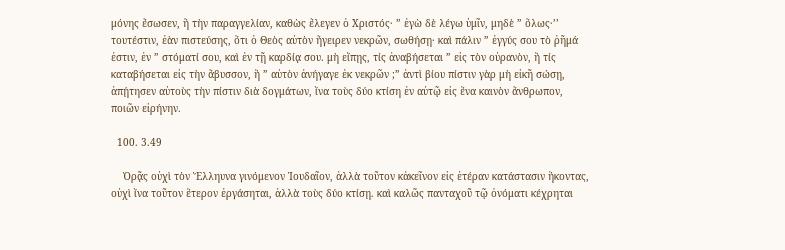μόνης ἔσωσεν, ἢ τὴν παραγγελίαν, καθὼς ἔλεγεν ὁ Χριστός· ” ἐγὼ δὲ λέγω ὑμῖν, μηδὲ ” ὅλως·’’ τουτέστιν, ἐὰν πιστεύσης, ὅτι ὁ Θεὸς αὐτὸν ἤγειρεν νεκρῶν, σωθήσῃ· καὶ πάλιν ” ἐγγύς σου τὸ ῥῆμά ἐστιν, ἐν ” στόματί σου, καὶ ἐν τῇ καρδίᾳ σου. μὴ εἴπῃς, τίς ἀναβήσεται ” εἰς τὸν οὐρανὸν, ἣ τίς καταβήσεται εἰς τὴν ἄβυσσον, ἣ ” αὐτὸν ἀνήγαγε ἐκ νεκρῶν ;” ἀντὶ βίου πίστιν γὰρ μὴ εἰκῆ σώσῃ, ἀπῄτησεν αὐτοὺς τὴν πίστιν διὰ δογμάτων, ἵνα τοὺς δύο κτίση ἐν αὐτῷ εἰς ἕνα καινὸν ἄνθρωπον, ποιῶν εἰρήνην.

  100. 3.49

    Ὁρᾷς οὐχὶ τὸν Ἕλληυνα γινόμενον Ἰουδαῖον, ἀλλὰ τοῦτον κἀκεῖνον εἰς ἑτέραν κατάστασιν ἥκοντας, οὐχὶ ἵνα τοῦτον ἕτερον ἐργάσηται, ἀλλὰ τοὺς δύο κτίσῃ. καὶ καλῶς πανταχοῦ τῷ ὀνόματι κέχρηται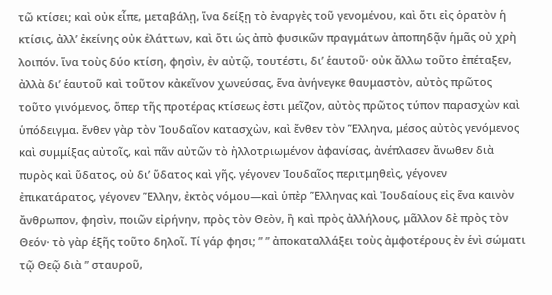τῶ κτίσει; καὶ οὐκ εἶπε, μεταβάλῃ, ἵνα δείξῃ τὸ ἐναργὲς τοῦ γενομένου, καὶ ὅτι εἰς ὁρατὸν ἡ κτίσις, ἀλλ’ ἐκείνης οὐκ ἐλάττων, καὶ ὅτι ὡς ἀπὸ φυσικῶν πραγμάτων ἀποπηδᾷν ἡμᾶς οὐ χρὴ λοιπόν. ἵνα τοὺς δύο κτίση, φησὶν, ἐν αὐτῷ, τουτέστι, δι’ ἑαυτοῦ· οὐκ ἄλλω τοῦτο ἐπέταξεν, ἀλλὰ δι’ ἑαυτοῦ καὶ τοῦτον κἀκεῖνον χωνεύσας, ἕνα ἀνήνεγκε θαυμαστὸν, αὐτὸς πρῶτος τοῦτο γινόμενος, ὅπερ τῆς προτέρας κτίσεως ἐστι μεῖζον, αὐτὸς πρῶτος τύπον παρασχὼν καὶ ὑπόδειγμα. ἔνθεν γὰρ τὸν Ἰουδαῖον κατασχὼν, καὶ ἔνθεν τὸν Ἕλληνα, μέσος αὐτὸς γενόμενος καὶ συμμίξας αὐτοῖς, καὶ πᾶν αὐτῶν τὸ ἠλλοτριωμένον ἀφανίσας, ἀνέπλασεν ἄνωθεν διὰ πυρὸς καὶ ὕδατος, οὐ δι’ ὕδατος καὶ γῆς. γέγονεν Ἰουδαῖος περιτμηθεὶς, γέγονεν ἐπικατάρατος, γέγονεν Ἕλλην, ἐκτὸς νόμου—καὶ ὑπὲρ Ἕλληνας καὶ Ἰουδαίους εἰς ἕνα καινὸν ἄνθρωπον, φησὶν, ποιῶν εἰρήνην, πρὸς τὸν Θεὸν, ἢ καὶ πρὸς ἀλλήλους, μᾶλλον δὲ πρὸς τὸν Θεόν· τὸ γὰρ ἑξῆς τοῦτο δηλοῖ. Τί γάρ φησι; ” ” ἀποκαταλλάξει τοὺς ἀμφοτέρους ἐν ἑνὶ σώματι τῷ Θεῷ διὰ ” σταυροῦ,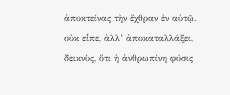ἀποκτείνας τὴν ἔχθραν ἐν αὐτῷ. οὐκ εἶπε, ἀλλ’ ἀποκαταλλάξει, δεικνὺς, ὅτι ἡ ἀνθρωπίνη φύσις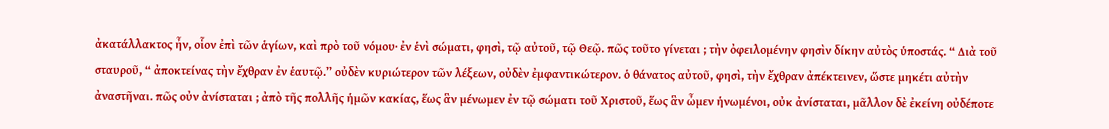ἀκατάλλακτος ἦν, οἷον ἐπὶ τῶν ἁγίων, καὶ πρὸ τοῦ νόμου· ἐν ἑνὶ σώματι, φησὶ, τῷ αὐτοῦ, τῷ Θεῷ. πῶς τοῦτο γίνεται ; τὴν ὀφειλομένην φησὶν δίκην αὐτὸς ὑποστάς. “ Διὰ τοῦ σταυροῦ, “ ἀποκτείνας τὴν ἔχθραν ἐν ἑαυτῷ.’’ οὐδὲν κυριώτερον τῶν λέξεων, οὐδὲν ἐμφαντικώτερον. ὁ θάνατος αὐτοῦ, φησὶ, τὴν ἔχθραν ἀπέκτεινεν, ὥστε μηκέτι αὐτὴν ἀναστῆναι. πῶς οὐν ἀνίσταται ; ἀπὸ τῆς πολλῆς ἡμῶν κακίας, ἕως ἃν μένωμεν ἐν τῷ σώματι τοῦ Χριστοῦ, ἕως ἃν ὦμεν ἡνωμένοι, οὐκ ἀνίσταται, μᾶλλον δὲ ἐκείνη οὐδέποτε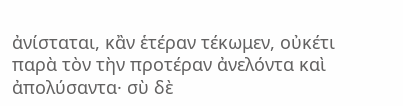ἀνίσταται, κἂν ἑτέραν τέκωμεν, οὐκέτι παρὰ τὸν τὴν προτέραν ἀνελόντα καὶ ἀπολύσαντα· σὺ δὲ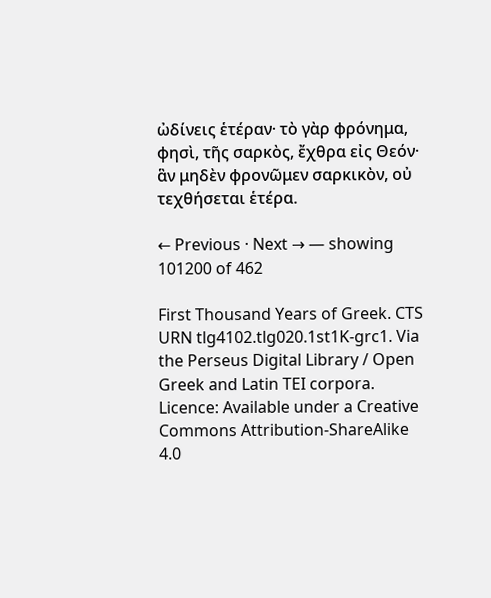ὠδίνεις ἑτέραν· τὸ γὰρ φρόνημα, φησὶ, τῆς σαρκὸς, ἔχθρα εἰς Θεόν· ἃν μηδὲν φρονῶμεν σαρκικὸν, οὐ τεχθήσεται ἑτέρα.

← Previous · Next → — showing 101200 of 462

First Thousand Years of Greek. CTS URN tlg4102.tlg020.1st1K-grc1. Via the Perseus Digital Library / Open Greek and Latin TEI corpora. Licence: Available under a Creative Commons Attribution-ShareAlike 4.0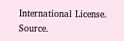International License. Source.